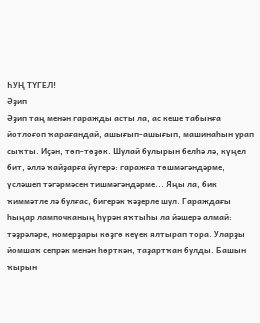ҺУҢ ТҮГЕЛ!
Әҙип
Әҙип таң менән гаражды асты ла, ас кеше табынға йотлоғоп ҡарағандай, ашығып-ашығып, машинаһын урап сыҡты. Иҫән, төп-төҙөк. Шулай булырын белһә лә, күңел бит, әллә ҡайҙарға йүгерә: гаражға төшмәгәндәрме, үсләшеп тәгәрмәсен тишмәгәндәрме... Яңы ла, бик ҡиммәтле лә булғас, бигерәк ҡәҙерле шул. Гараждағы һыңар лампочканың һүрән яҡтыһы ла йәшерә алмай: тәҙрәләре, номерҙары көҙгө кеүек ялтырап тора. Уларҙы йомшаҡ сепрәк менән һөрткән, таҙартҡан булды. Башын ҡырын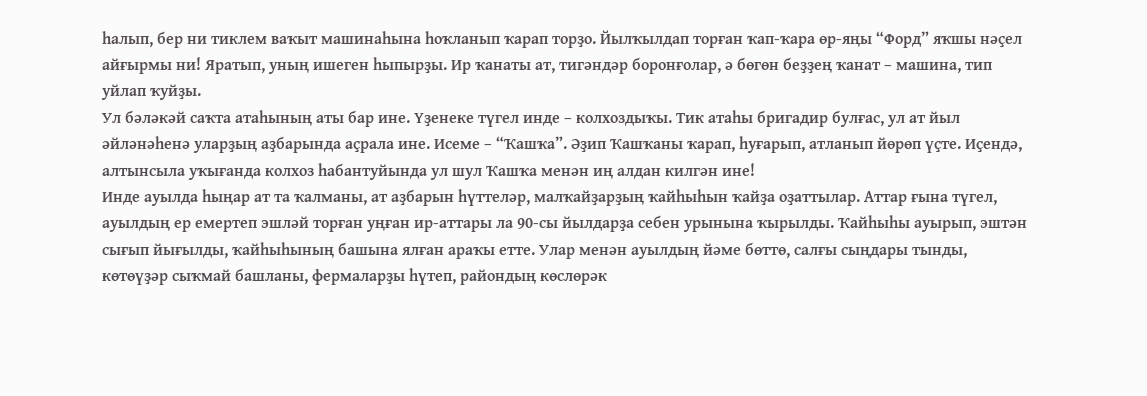һалып, бер ни тиклем ваҡыт машинаһына һоҡланып ҡарап торҙо. Йылҡылдап торған ҡап-ҡара өр-яңы “Форд” яҡшы нәҫел айғырмы ни! Яратып, уның ишеген һыпырҙы. Ир ҡанаты ат, тигәндәр боронғолар, ә бөгөн беҙҙең ҡанат – машина, тип уйлап ҡуйҙы.
Ул бәләкәй саҡта атаһының аты бар ине. Үҙенеке түгел инде – колхоздыҡы. Тик атаһы бригадир булғас, ул ат йыл әйләнәһенә уларҙың аҙбарында аҫрала ине. Исеме – “Ҡашҡа”. Әҙип Ҡашҡаны ҡарап, һуғарып, атланып йөрөп үҫте. Иҫендә, алтынсыла уҡығанда колхоз һабантуйында ул шул Ҡашҡа менән иң алдан килгән ине!
Инде ауылда һыңар ат та ҡалманы, ат аҙбарын һүттеләр, малҡайҙарҙың ҡайһыһын ҡайҙа оҙаттылар. Аттар ғына түгел, ауылдың ер емертеп эшләй торған уңған ир-аттары ла 90-сы йылдарҙа себен урынына ҡырылды. Ҡайһыһы ауырып, эштән сығып йығылды, ҡайһыһының башына ялған араҡы етте. Улар менән ауылдың йәме бөттө, салғы сыңдары тынды, көтөүҙәр сыҡмай башланы, фермаларҙы һүтеп, райондың көслөрәк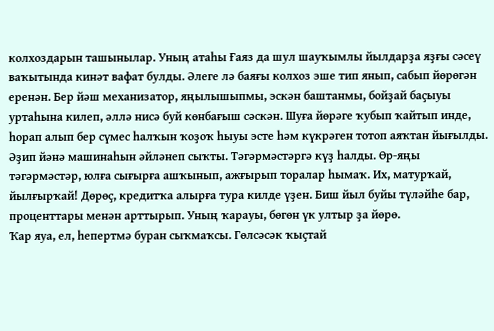колхоздарын ташынылар. Уның атаһы Ғаяз да шул шауҡымлы йылдарҙа яҙғы сәсеү ваҡытында кинәт вафат булды. Әлеге лә баяғы колхоз эше тип янып, сабып йөрөгән еренән. Бер йәш механизатор, яңылышыпмы, эскән баштанмы, бойҙай баҫыуы уртаһына килеп, әллә нисә буй көнбағыш сәскән. Шуға йөрәге ҡубып ҡайтып инде, һорап алып бер сүмес һалҡын ҡоҙоҡ һыуы эсте һәм күкрәген тотоп аяҡтан йығылды.
Әҙип йәнә машинаһын әйләнеп сыҡты. Тәгәрмәстәргә күҙ һалды. Өр-яңы тәгәрмәстәр, юлға сығырға ашҡынып, ажғырып торалар һымаҡ. Их, матурҡай, йылғырҡай! Дөрөҫ, кредитҡа алырға тура килде үҙен. Биш йыл буйы түләйһе бар, проценттары менән арттырып. Уның ҡарауы, бөгөн үк ултыр ҙа йөрө.
Ҡар яуа, ел, һепертмә буран сыҡмаҡсы. Гөлсәсәк ҡыҫтай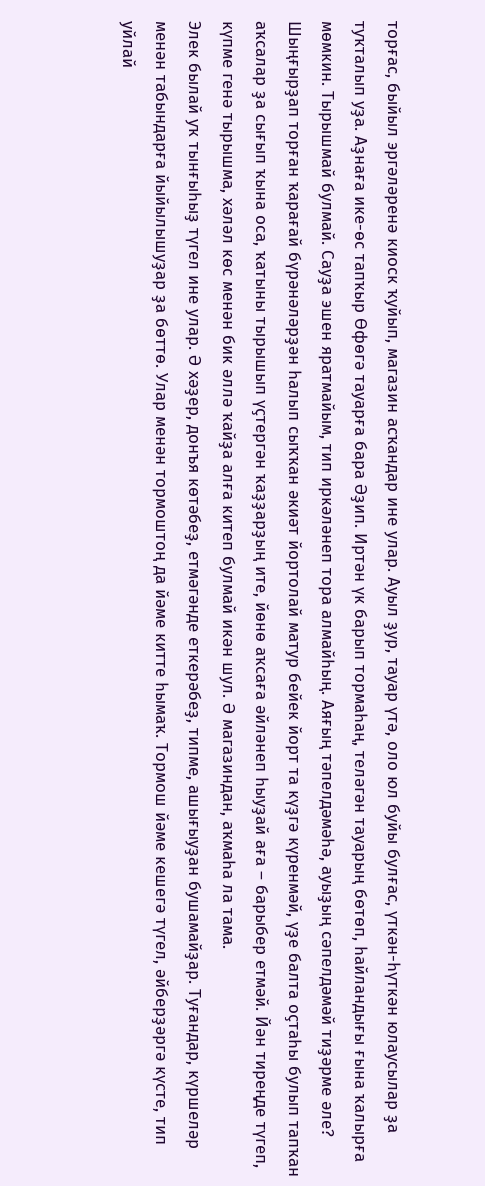торғас, быйыл эргәләренә киоск ҡуйып, магазин асҡандар ине улар. Ауыл ҙур, тауар үтә, оло юл буйы булғас, үткән-һүткән юлаусылар ҙа туҡталып уҙа. Аҙнаға ике-өс тапҡыр Өфөгә тауарға бара Әҙип. Иртән үк барып тормаһаң, теләгән тауарың бөтөп, һайландығы ғына ҡалырға мөмкин. Тырышмай булмай. Сауҙа эшен яратмайым, тип иркәләнеп тора алмайһың. Аяғың тәпелдәмәһә, ауыҙың сәпелдәмәй тиҙәрме әле? Шыңғырҙап торған ҡарағай бүрәнәләрҙән һалып сыҡҡан әкиәт йортолай матур бейек йорт та күҙгә күренмәй, үҙе балта оҫтаһы булып тапҡан аҡсалар ҙа сығып ҡына оса, ҡатыны тырышып үҫтергән ҡаҙҙарҙың ите, йөнө аҡсаға әйләнеп һыуҙай аға – барыбер етмәй. Йән тиреңде түгеп, күпме генә тырышма, хәләл көс менән бик әллә ҡайҙа алға китеп булмай икән шул. Ә магазиндан, аҡмаһа ла тама.
Элек былай уҡ тынғыһыҙ түгел ине улар. Ә хәҙер, донъя көтәбеҙ, етмәгәнде еткерәбеҙ, типме, ашығыуҙан бушамайҙар. Туғандар, күршеләр менән табындарға йыйылышуҙар ҙа бөттө. Улар менән тормоштоң да йәме китте һымаҡ. Тормош йәме кешегә түгел, әйберҙәргә күсте, тип уйлай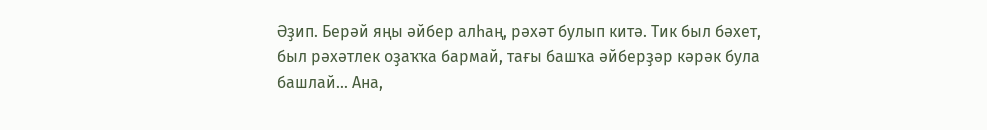Әҙип. Берәй яңы әйбер алһаң, рәхәт булып китә. Тик был бәхет, был рәхәтлек оҙаҡҡа бармай, тағы башҡа әйберҙәр кәрәк була башлай... Ана,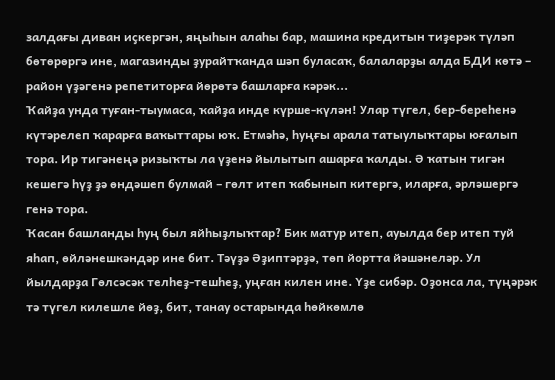залдағы диван иҫкергән, яңыһын алаһы бар, машина кредитын тиҙерәк түләп бөтөрөргә ине, магазинды ҙурайтҡанда шәп буласаҡ, балаларҙы алда БДИ көтә – район үҙәгенә репетиторға йөрөтә башларға кәрәк...
Ҡайҙа унда туған-тыумаса, ҡайҙа инде күрше-күлән! Улар түгел, бер-береһенә күтәрелеп ҡарарға ваҡыттары юҡ. Етмәһә, һуңғы арала татыулыҡтары юғалып тора. Ир тигәнеңә ризыҡты ла үҙенә йылытып ашарға ҡалды. Ә ҡатын тигән кешегә һүҙ ҙә өндәшеп булмай – гөлт итеп ҡабынып китергә, иларға, әрләшергә генә тора.
Ҡасан башланды һуң был яйһыҙлыҡтар? Бик матур итеп, ауылда бер итеп туй яһап, өйләнешкәндәр ине бит. Тәүҙә Әҙиптәрҙә, төп йортта йәшәнеләр. Ул йылдарҙа Гөлсәсәк телһеҙ-тешһеҙ, уңған килен ине. Үҙе сибәр. Оҙонса ла, түңәрәк тә түгел килешле йөҙ, бит, танау остарында һөйкөмлө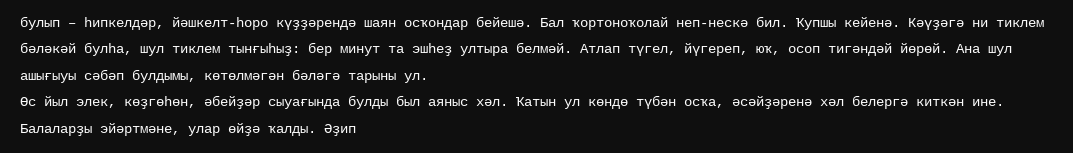булып – һипкелдәр, йәшкелт-һоро күҙҙәрендә шаян осҡондар бейешә. Бал ҡортоноҡолай неп-нескә бил. Ҡупшы кейенә. Кәүҙәгә ни тиклем бәләкәй булһа, шул тиклем тынғыһыҙ: бер минут та эшһеҙ ултыра белмәй. Атлап түгел, йүгереп, юҡ, осоп тигәндәй йөрөй. Ана шул ашығыуы сәбәп булдымы, көтөлмәгән бәләгә тарыны ул.
Өс йыл элек, көҙгөһөн, әбейҙәр сыуағында булды был аяныс хәл. Ҡатын ул көндө түбән осҡа, әсәйҙәренә хәл белергә киткән ине. Балаларҙы эйәртмәне, улар өйҙә ҡалды. Әҙип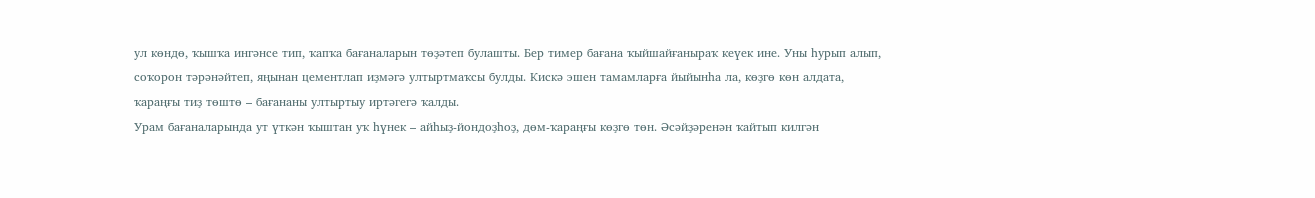ул көндө, ҡышҡа ингәнсе тип, ҡапҡа бағаналарын төҙәтеп булашты. Бер тимер бағана ҡыйшайғаныраҡ кеүек ине. Уны һурып алып, соҡорон тәрәнәйтеп, яңынан цементлап иҙмәгә ултыртмаҡсы булды. Кискә эшен тамамларға йыйынһа ла, көҙгө көн алдата, ҡараңғы тиҙ төштө – бағананы ултыртыу иртәгегә ҡалды.
Урам бағаналарында ут үткән ҡыштан уҡ һүнек – айһыҙ-йондоҙһоҙ, дөм-ҡараңғы көҙгө төн. Әсәйҙәренән ҡайтып килгән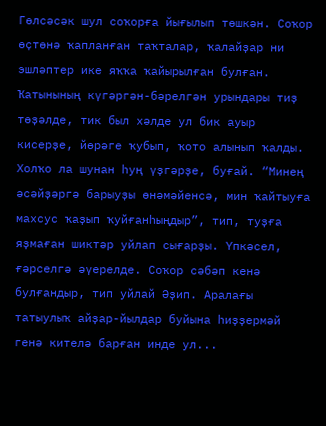Гөлсәсәк шул соҡорға йығылып төшкән. Соҡор өҫтөнә ҡапланған таҡталар, ҡалайҙар ни эшләптер ике яҡҡа ҡайырылған булған. Ҡатынының күгәргән-бәрелгән урындары тиҙ төҙәлде, тик был хәлде ул бик ауыр кисерҙе, йөрәге ҡубып, ҡото алынып ҡалды. Холҡо ла шунан һуң үҙгәрҙе, буғай. “Минең әсәйҙәргә барыуҙы өнәмәйенсә, мин ҡайтыуға махсус ҡаҙып ҡуйғанһыңдыр”, тип, туҙға яҙмаған шиктәр уйлап сығарҙы. Үпкәсел, ғәрселгә әүерелде. Соҡор сәбәп кенә булғандыр, тип уйлай Әҙип. Аралағы татыулыҡ айҙар-йылдар буйына һиҙҙермәй генә кителә барған инде ул...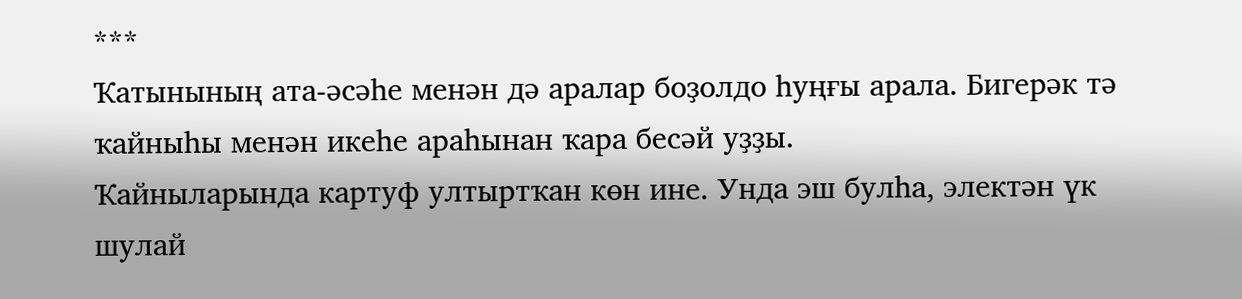***
Ҡатынының ата-әсәһе менән дә аралар боҙолдо һуңғы арала. Бигерәк тә ҡайныһы менән икеһе араһынан ҡара бесәй уҙҙы.
Ҡайныларында картуф ултыртҡан көн ине. Унда эш булһа, электән үк шулай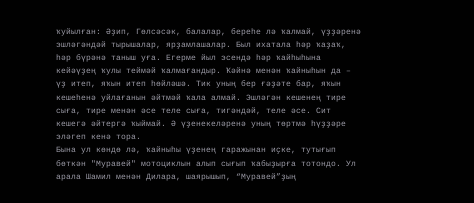ҡуйылған: Әҙип, Гөлсәсәк, балалар, береһе лә ҡалмай, үҙҙәренә эшләгәндәй тырышалар, ярҙамлашалар. Был ихатала һәр ҡаҙаҡ, һәр бүрәнә таныш уға. Егерме йыл эсендә һәр ҡайһыһына кейәүҙең ҡулы теймәй ҡалмағандыр. Ҡәйнә менән ҡайныһын да – үҙ итеп, яҡын итеп һөйләшә. Тик уның бер ғәҙәте бар, яҡын кешеһенә уйлағанын әйтмәй ҡала алмай. Эшләгән кешенең тире сыға, тире менән әсе теле сыға, тигәндәй, теле әсе. Сит кешегә әйтергә ҡыймай. Ә үҙенекеләренә уның төртмә һүҙҙәре эләгеп кенә тора.
Бына ул көндө лә, ҡайныһы үҙенең гаражынан иҫке, тутығып бөткән "Муравей" мотоциклын алып сығып ҡабыҙырға тотондо. Ул арала Шамил менән Дилара, шаярышып, “Муравей”ҙың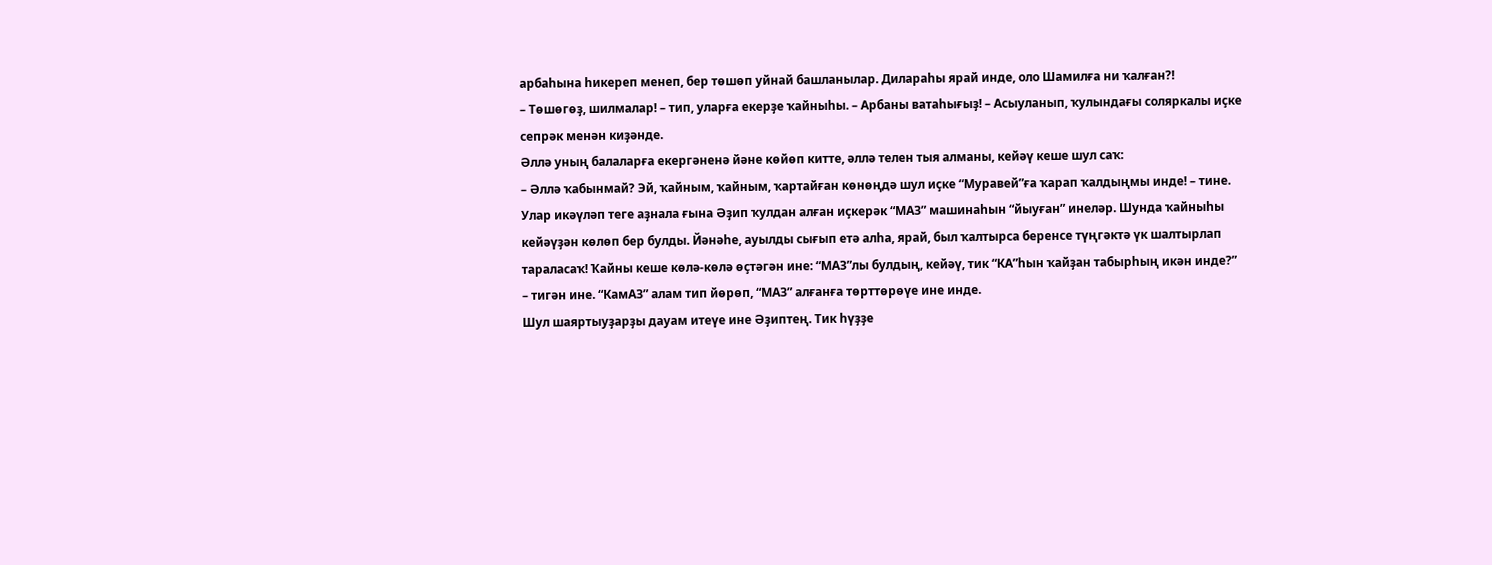арбаһына һикереп менеп, бер төшөп уйнай башланылар. Дилараһы ярай инде, оло Шамилға ни ҡалған?!
– Төшөгөҙ, шилмалар! – тип, уларға екерҙе ҡайныһы. – Арбаны ватаһығыҙ! – Асыуланып, ҡулындағы соляркалы иҫке сепрәк менән киҙәнде.
Әллә уның балаларға екергәненә йәне көйөп китте, әллә телен тыя алманы, кейәү кеше шул саҡ:
– Әллә ҡабынмай? Эй, ҡайным, ҡайным, ҡартайған көнөңдә шул иҫке “Муравей”ға ҡарап ҡалдыңмы инде! – тине.
Улар икәүләп теге аҙнала ғына Әҙип ҡулдан алған иҫкерәк “МАЗ” машинаһын “йыуған” инеләр. Шунда ҡайныһы кейәүҙән көлөп бер булды. Йәнәһе, ауылды сығып етә алһа, ярай, был ҡалтырса беренсе түңгәктә үк шалтырлап тараласаҡ! Ҡайны кеше көлә-көлә өҫтәгән ине: “МАЗ”лы булдың, кейәү, тик “КА”һын ҡайҙан табырһың икән инде?” – тигән ине. “КамАЗ” алам тип йөрөп, “МАЗ” алғанға төрттөрөүе ине инде.
Шул шаяртыуҙарҙы дауам итеүе ине Әҙиптең. Тик һүҙҙе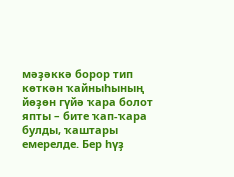мәҙәккә борор тип көткән ҡайныһының йөҙөн гүйә ҡара болот япты – бите ҡап-ҡара булды, ҡаштары емерелде. Бер һүҙ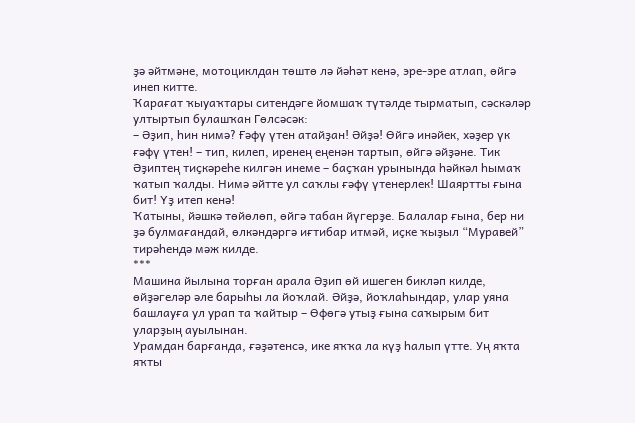ҙә әйтмәне, мотоциклдан төштө лә йәһәт кенә, эре-эре атлап, өйгә инеп китте.
Ҡарағат ҡыуаҡтары ситендәге йомшаҡ түтәлде тырматып, сәскәләр ултыртып булашҡан Гөлсәсәк:
– Әҙип, һин нимә? Ғәфү үтен атайҙан! Әйҙә! Өйгә инәйек, хәҙер үк ғәфү үтен! – тип, килеп, иренең еңенән тартып, өйгә әйҙәне. Тик Әҙиптең тиҫкәреһе килгән инеме – баҫҡан урынында һәйкәл һымаҡ ҡатып ҡалды. Нимә әйтте ул саҡлы ғәфү үтенерлек! Шаяртты ғына бит! Үҙ итеп кенә!
Ҡатыны, йәшкә төйөлөп, өйгә табан йүгерҙе. Балалар ғына, бер ни ҙә булмағандай, өлкәндәргә иғтибар итмәй, иҫке ҡыҙыл “Муравей” тирәһендә мәж килде.
***
Машина йылына торған арала Әҙип өй ишеген бикләп килде, өйҙәгеләр әле барыһы ла йоҡлай. Әйҙә, йоҡлаһындар, улар уяна башлауға ул урап та ҡайтыр – Өфөгә утыҙ ғына саҡырым бит уларҙың ауылынан.
Урамдан барғанда, ғәҙәтенсә, ике яҡҡа ла күҙ һалып үтте. Уң яҡта яҡты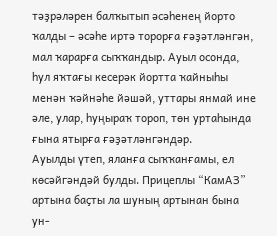тәҙрәләрен балҡытып әсәһенең йорто ҡалды – әсәһе иртә торорға ғәҙәтләнгән, мал ҡарарға сыҡҡандыр. Ауыл осонда, һул яҡтағы кесерәк йортта ҡайныһы менән ҡәйнәһе йәшәй, уттары янмай ине әле, улар, һуңыраҡ тороп, төн уртаһында ғына ятырға ғәҙәтләнгәндәр.
Ауылды үтеп, яланға сыҡҡанғамы, ел көсәйгәндәй булды. Прицеплы “КамАЗ” артына баҫты ла шуның артынан бына ун-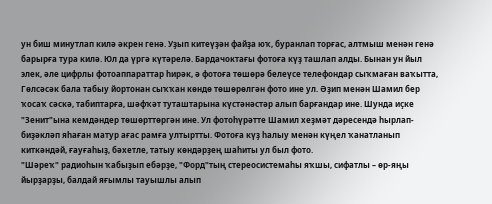ун биш минутлап килә әкрен генә. Уҙып китеүҙән файҙа юҡ, буранлап торғас, алтмыш менән генә барырға тура килә. Юл да үргә күтәрелә. Бардачоктағы фотоға күҙ ташлап алды. Бынан ун йыл элек, әле цифрлы фотоаппараттар һирәк, ә фотоға төшөрә белеүсе телефондар сыҡмаған ваҡытта, Гөлсәсәк бала табыу йортонан сыҡҡан көндө төшөрөлгән фото ине ул. Әҙип менән Шамил бер ҡосаҡ сәскә, табиптарға, шәфҡәт туташтарына күстәнәстәр алып барғандар ине. Шунда иҫке "Зенит"ына кемдәндер төшөрттөргән ине. Ул фотоһүрәтте Шамил хеҙмәт дәресендә һырлап-биҙәкләп яһаған матур ағас рамға ултыртты. Фотоға күҙ һалыу менән күңел ҡанатланып киткәндәй, ғауғаһыҙ, бәхетле, татыу көндәрҙең шаһиты ул был фото.
"Шәреҡ" радиоһын ҡабыҙып ебәрҙе, "Форд"тың стереосистемаһы яҡшы, сифатлы – өр-яңы йырҙарҙы, балдай яғымлы тауышлы алып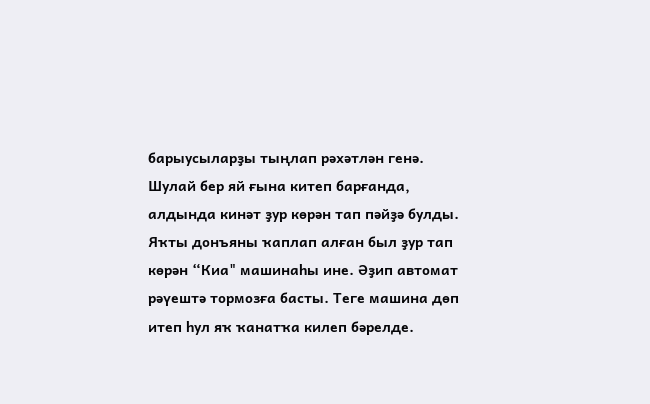барыусыларҙы тыңлап рәхәтлән генә.
Шулай бер яй ғына китеп барғанда, алдында кинәт ҙур көрән тап пәйҙә булды. Яҡты донъяны ҡаплап алған был ҙур тап көрән “Киа" машинаһы ине. Әҙип автомат рәүештә тормозға басты. Теге машина дөп итеп һул яҡ ҡанатҡа килеп бәрелде.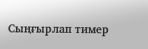Сыңғырлап тимер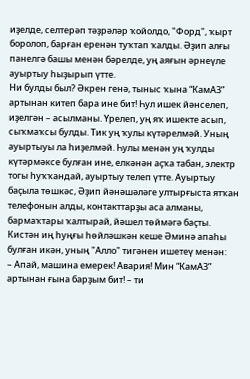иҙелде, селтерәп тәҙрәләр ҡойолдо, "Форд", ҡырт боролоп, барған еренән туҡтап ҡалды. Әҙип алғы панелгә башы менән бәрелде, уң аяғын әрнеүле ауыртыу һыҙырып үтте.
Ни булды был? Әкрен генә, тыныс ҡына “КамАЗ” артынан китеп бара ине бит! Һул ишек йәнселеп, иҙелгән – асылманы. Үрелеп, уң яҡ ишекте асып, сыҡмаҡсы булды. Тик уң ҡулы күтәрелмәй. Уның ауыртыуы ла һиҙелмәй. Һулы менән уң ҡулды күтәрмәксе булған ине, елкәнән аҫҡа табан, электр тогы һуҡҡандай, ауыртыу телеп үтте. Ауыртыу баҫыла төшкәс, Әҙип йәнәшәләге ултырғыста ятҡан телефонын алды, контакттарҙы аса алманы, бармаҡтары ҡалтырай, йәшел төймәгә баҫты. Кистән иң һуңғы һөйләшкән кеше Әминә апаһы булған икән, уның "Алло" тигәнен ишетеү менән:
– Апай, машина емерек! Авария! Мин “КамАЗ” артынан ғына барҙым бит! – ти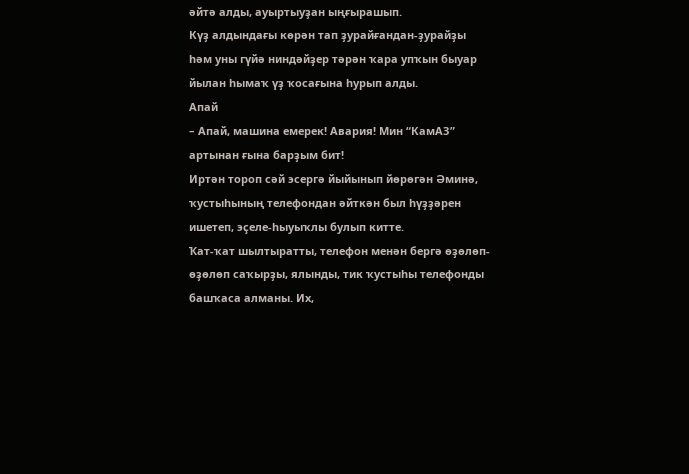әйтә алды, ауыртыуҙан ыңғырашып.
Күҙ алдындағы көрән тап ҙурайғандан-ҙурайҙы һәм уны гүйә ниндәйҙер тәрән ҡара упҡын быуар йылан һымаҡ үҙ ҡосағына һурып алды.
Апай
– Апай, машина емерек! Авария! Мин “КамАЗ” артынан ғына барҙым бит!
Иртән тороп сәй эсергә йыйынып йөрөгән Әминә, ҡустыһының телефондан әйткән был һүҙҙәрен ишетеп, эҫеле-һыуыҡлы булып китте.
Ҡат-ҡат шылтыратты, телефон менән бергә өҙөлөп-өҙөлөп саҡырҙы, ялынды, тик ҡустыһы телефонды башҡаса алманы. Их,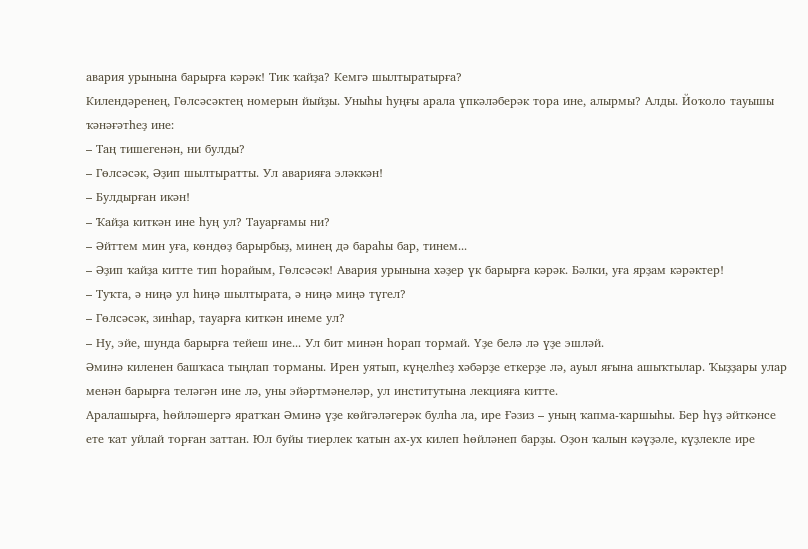авария урынына барырға кәрәк! Тик ҡайҙа? Кемгә шылтыратырға?
Килендәренең, Гөлсәсәктең номерын йыйҙы. Уныһы һуңғы арала үпкәләберәк тора ине, алырмы? Алды. Йоҡоло тауышы ҡәнәғәтһеҙ ине:
– Таң тишегенән, ни булды?
– Гөлсәсәк, Әҙип шылтыратты. Ул аварияға эләккән!
– Булдырған икән!
– Ҡайҙа киткән ине һуң ул? Тауарғамы ни?
– Әйттем мин уға, көндөҙ барырбыҙ, минең дә бараһы бар, тинем...
– Әҙип ҡайҙа китте тип һорайым, Гөлсәсәк! Авария урынына хәҙер үк барырға кәрәк. Бәлки, уға ярҙам кәрәктер!
– Туҡта, ә ниңә ул һиңә шылтырата, ә ниңә миңә түгел?
– Гөлсәсәк, зинһар, тауарға киткән инеме ул?
– Ну, эйе, шунда барырға тейеш ине... Ул бит минән һорап тормай. Үҙе белә лә үҙе эшләй.
Әминә киленен башҡаса тыңлап торманы. Ирен уятып, күңелһеҙ хәбәрҙе еткерҙе лә, ауыл яғына ашыҡтылар. Ҡыҙҙары улар менән барырға теләгән ине лә, уны эйәртмәнеләр, ул институтына лекцияға китте.
Аралашырға, һөйләшергә яратҡан Әминә үҙе көйгәләгерәк булһа ла, ире Ғәзиз – уның ҡапма-ҡаршыһы. Бер һүҙ әйткәнсе ете ҡат уйлай торған заттан. Юл буйы тиерлек ҡатын ах-ух килеп һөйләнеп барҙы. Оҙон ҡалын кәүҙәле, күҙлекле ире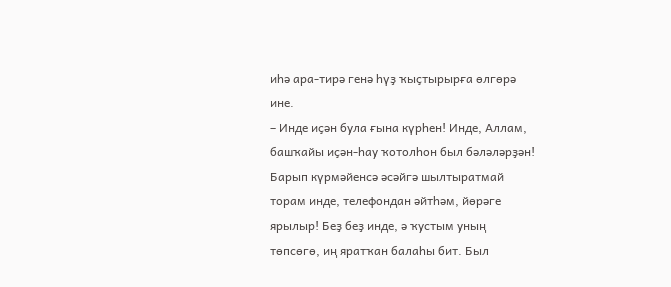иһә ара-тирә генә һүҙ ҡыҫтырырға өлгөрә ине.
– Инде иҫән була ғына күрһен! Инде, Аллам, башҡайы иҫән-һау ҡотолһон был бәләләрҙән! Барып күрмәйенсә әсәйгә шылтыратмай торам инде, телефондан әйтһәм, йөрәге ярылыр! Беҙ беҙ инде, ә ҡустым уның төпсөгө, иң яратҡан балаһы бит. Был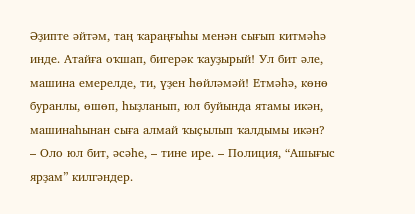Әҙипте әйтәм, таң ҡараңғыһы менән сығып китмәһә инде. Атайға оҡшап, бигерәк ҡауҙырый! Ул бит әле, машина емерелде, ти, үҙен һөйләмәй! Етмәһә, көнө буранлы, өшөп, һыҙланып, юл буйында ятамы икән, машинаһынан сыға алмай ҡыҫылып ҡалдымы икән?
– Оло юл бит, әсәһе, – тине ире. – Полиция, “Ашығыс ярҙам” килгәндер.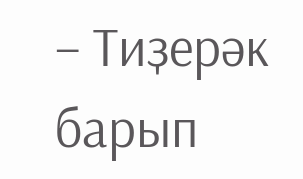– Тиҙерәк барып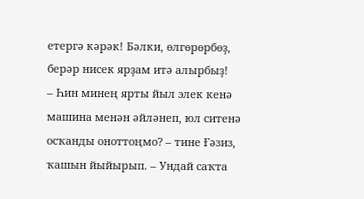етергә кәрәк! Бәлки, өлгөрөрбөҙ, берәр нисек ярҙам итә алырбыҙ!
– Һин минең ярты йыл элек кенә машина менән әйләнеп, юл ситенә осҡанды оноттоңмо? – тине Ғәзиз, ҡашын йыйырып. – Ундай саҡта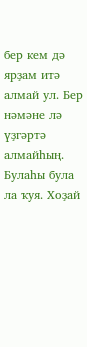бер кем дә ярҙам итә алмай ул. Бер нәмәне лә үҙгәртә алмайһың. Булаһы була ла ҡуя. Хоҙай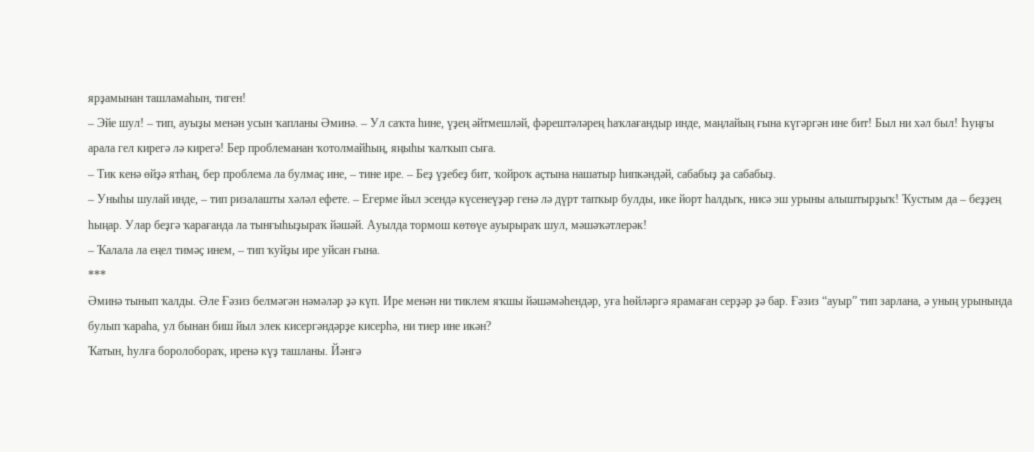ярҙамынан ташламаһын, тиген!
– Эйе шул! – тип, ауыҙы менән усын ҡапланы Әминә. – Ул саҡта һине, үҙең әйтмешләй, фәрештәләрең һаҡлағандыр инде, маңлайың ғына күгәргән ине бит! Был ни хәл был! Һуңғы арала гел кирегә лә кирегә! Бер проблеманан ҡотолмайһың, яңыһы ҡалҡып сыға.
– Тик кенә өйҙә ятһаң, бер проблема ла булмаҫ ине, – тине ире. – Беҙ үҙебеҙ бит, ҡойроҡ аҫтына нашатыр һипкәндәй, сабабыҙ ҙа сабабыҙ.
– Уныһы шулай инде, – тип ризалашты хәләл ефете. – Егерме йыл эсендә күсенеүҙәр генә лә дүрт тапҡыр булды, ике йорт һалдыҡ, нисә эш урыны алыштырҙыҡ! Ҡустым да – беҙҙең һыңар. Улар беҙгә ҡарағанда ла тынғыһыҙыраҡ йәшәй. Ауылда тормош көтөүе ауырыраҡ шул, мәшәҡәтлерәк!
– Ҡалала ла еңел тимәҫ инем, – тип ҡуйҙы ире уйсан ғына.
***
Әминә тынып ҡалды. Әле Ғәзиз белмәгән нәмәләр ҙә күп. Ире менән ни тиклем яҡшы йәшәмәһендәр, уға һөйләргә ярамаған серҙәр ҙә бар. Ғәзиз “ауыр” тип зарлана, ә уның урынында булып ҡараһа, ул бынан биш йыл элек кисергәндәрҙе кисерһә, ни тиер ине икән?
Ҡатын, һулға боролобораҡ, иренә күҙ ташланы. Йәнгә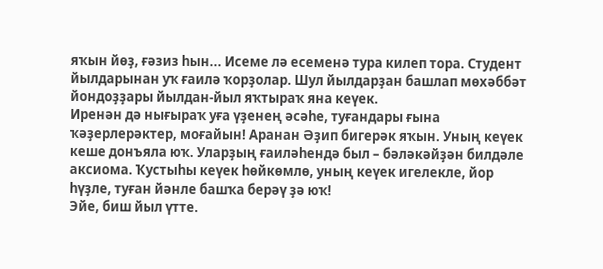яҡын йөҙ, ғәзиз һын... Исеме лә есеменә тура килеп тора. Студент йылдарынан уҡ ғаилә ҡорҙолар. Шул йылдарҙан башлап мөхәббәт йондоҙҙары йылдан-йыл яҡтыраҡ яна кеүек.
Иренән дә нығыраҡ уға үҙенең әсәһе, туғандары ғына ҡәҙерлерәктер, моғайын! Аранан Әҙип бигерәк яҡын. Уның кеүек кеше донъяла юҡ. Уларҙың ғаиләһендә был – бәләкәйҙән билдәле аксиома. Ҡустыһы кеүек һөйкөмлө, уның кеүек игелекле, йор һүҙле, туған йәнле башҡа берәү ҙә юҡ!
Эйе, биш йыл үтте.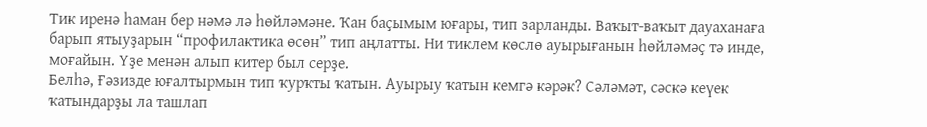Тик иренә һаман бер нәмә лә һөйләмәне. Ҡан баҫымым юғары, тип зарланды. Ваҡыт-ваҡыт дауаханаға барып ятыуҙарын “профилактика өсөн” тип аңлатты. Ни тиклем көслө ауырығанын һөйләмәҫ тә инде, моғайын. Үҙе менән алып китер был серҙе.
Белһә, Ғәзизде юғалтырмын тип ҡурҡты ҡатын. Ауырыу ҡатын кемгә кәрәк? Сәләмәт, сәскә кеүек ҡатындарҙы ла ташлап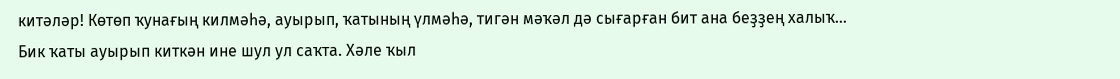китәләр! Көтөп ҡунағың килмәһә, ауырып, ҡатының үлмәһә, тигән мәҡәл дә сығарған бит ана беҙҙең халыҡ...
Бик ҡаты ауырып киткән ине шул ул саҡта. Хәле ҡыл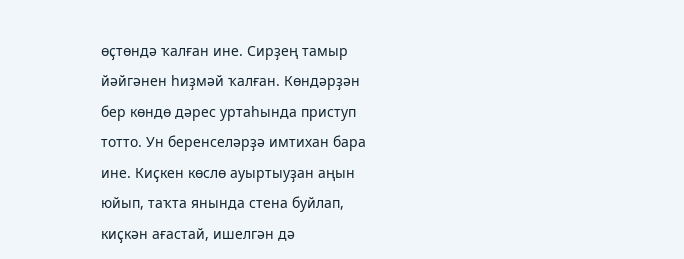өҫтөндә ҡалған ине. Сирҙең тамыр йәйгәнен һиҙмәй ҡалған. Көндәрҙән бер көндө дәрес уртаһында приступ тотто. Ун беренселәрҙә имтихан бара ине. Киҫкен көслө ауыртыуҙан аңын юйып, таҡта янында стена буйлап, киҫкән ағастай, ишелгән дә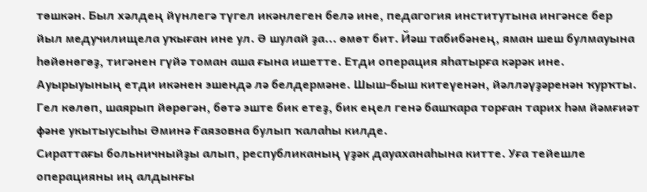төшкән. Был хәлдең йүнлегә түгел икәнлеген белә ине, педагогия институтына ингәнсе бер йыл медучилищела уҡыған ине ул. Ә шулай ҙа... өмөт бит. Йәш табибәнең, яман шеш булмауына һөйөнөгөҙ, тигәнен гүйә томан аша ғына ишетте. Етди операция яһатырға кәрәк ине. Ауырыуының етди икәнен эшендә лә белдермәне. Шыш-быш китеүенән, йәлләүҙәренән ҡурҡты. Гел көлөп, шаярып йөрөгән, бөтә эште бик етеҙ, бик еңел генә башҡара торған тарих һәм йәмғиәт фәне укытыусыһы Әминә Ғаязовна булып ҡалаһы килде.
Сираттағы больничныйҙы алып, республиканың үҙәк дауаханаһына китте. Уға тейешле операцияны иң алдынғы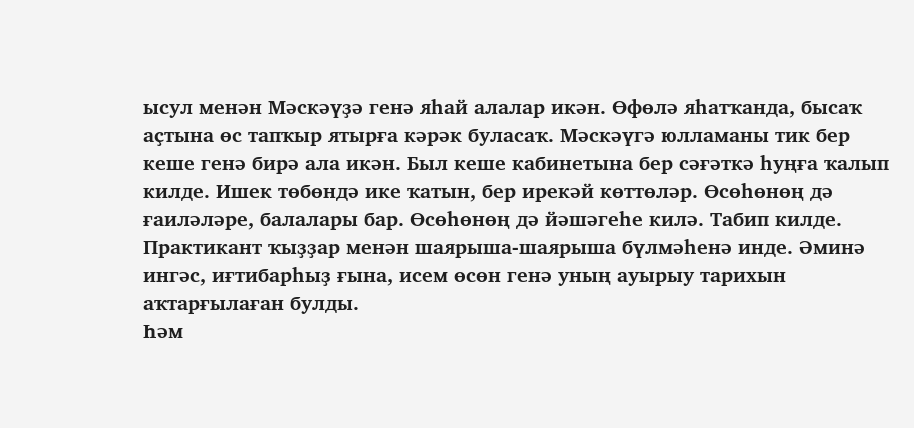ысул менән Мәскәүҙә генә яһай алалар икән. Өфөлә яһатҡанда, бысаҡ аҫтына өс тапҡыр ятырға кәрәк буласаҡ. Мәскәүгә юлламаны тик бер кеше генә бирә ала икән. Был кеше кабинетына бер сәғәткә һуңға ҡалып килде. Ишек төбөндә ике ҡатын, бер ирекәй көттөләр. Өсөһөнөң дә ғаиләләре, балалары бар. Өсөһөнөң дә йәшәгеһе килә. Табип килде. Практикант ҡыҙҙар менән шаярыша-шаярыша бүлмәһенә инде. Әминә ингәс, иғтибарһыҙ ғына, исем өсөн генә уның ауырыу тарихын аҡтарғылаған булды.
Һәм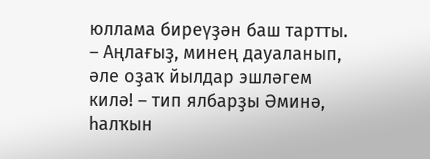юллама биреүҙән баш тартты.
– Аңлағыҙ, минең дауаланып, әле оҙаҡ йылдар эшләгем килә! – тип ялбарҙы Әминә, һалҡын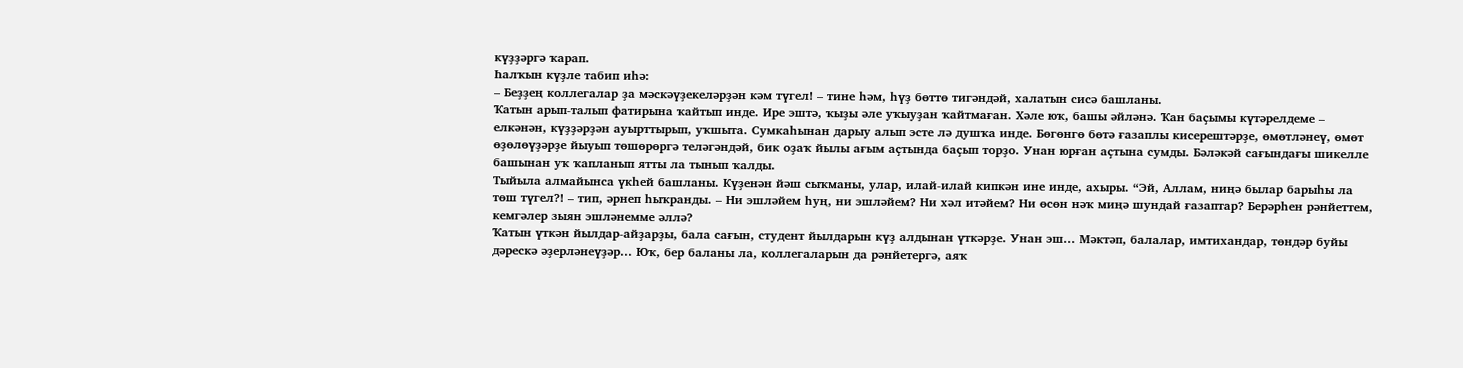күҙҙәргә ҡарап.
Һалҡын күҙле табип иһә:
– Беҙҙең коллегалар ҙа мәскәүҙекеләрҙән кәм түгел! – тине һәм, һүҙ бөттө тигәндәй, халатын сисә башланы.
Ҡатын арып-талып фатирына ҡайтып инде. Ире эштә, ҡыҙы әле уҡыуҙан ҡайтмаған. Хәле юҡ, башы әйләнә. Ҡан баҫымы күтәрелдеме – елкәнән, күҙҙәрҙән ауырттырып, уҡшыта. Сумкаһынан дарыу алып эсте лә душҡа инде. Бөгөнгө бөтә ғазаплы кисерештәрҙе, өмөтләнеү, өмөт өҙөлөүҙәрҙе йыуып төшөрөргә теләгәндәй, бик оҙаҡ йылы ағым аҫтында баҫып торҙо. Унан юрған аҫтына сумды. Бәләкәй сағындағы шикелле башынан уҡ ҡапланып ятты ла тынып ҡалды.
Тыйыла алмайынса үкһей башланы. Күҙенән йәш сыҡманы, улар, илай-илай кипкән ине инде, ахыры. “Эй, Аллам, ниңә былар барыһы ла төш түгел?! – тип, әрнеп һыҡранды. – Ни эшләйем һуң, ни эшләйем? Ни хәл итәйем? Ни өсөн нәҡ миңә шундай ғазаптар? Берәрһен рәнйеттем, кемгәлер зыян эшләнемме әллә?
Ҡатын үткән йылдар-айҙарҙы, бала сағын, студент йылдарын күҙ алдынан үткәрҙе. Унан эш... Мәктәп, балалар, имтихандар, төндәр буйы дәрескә әҙерләнеүҙәр... Юҡ, бер баланы ла, коллегаларын да рәнйетергә, аяҡ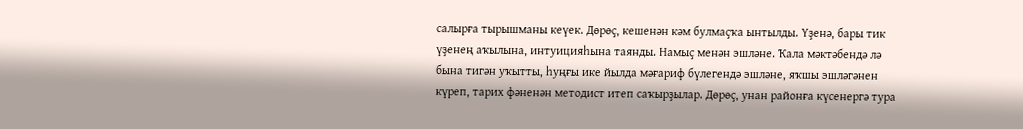салырға тырышманы кеүек. Дөрөҫ, кешенән кәм булмаҫҡа ынтылды. Үҙенә, бары тик үҙенең аҡылына, интуицияһына таянды. Намыҫ менән эшләне. Ҡала мәктәбендә лә бына тигән уҡытты, һуңғы ике йылда мәғариф бүлегендә эшләне, яҡшы эшләгәнен күреп, тарих фәненән методист итеп саҡырҙылар. Дөрөҫ, унан районға күсенергә тура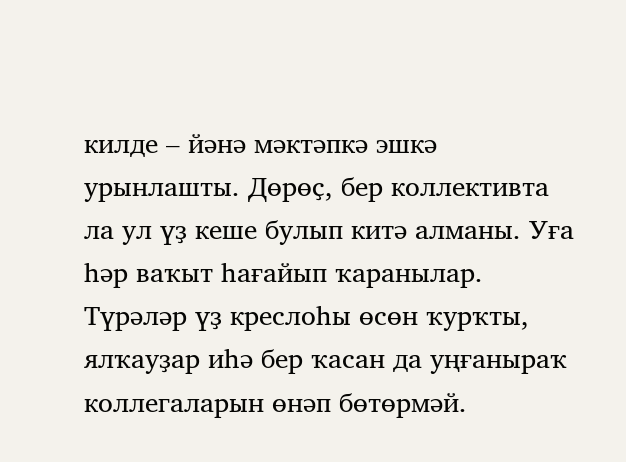килде – йәнә мәктәпкә эшкә урынлашты. Дөрөҫ, бер коллективта ла ул үҙ кеше булып китә алманы. Уға һәр ваҡыт һағайып ҡаранылар. Түрәләр үҙ креслоһы өсөн ҡурҡты, ялҡауҙар иһә бер ҡасан да уңғаныраҡ коллегаларын өнәп бөтөрмәй.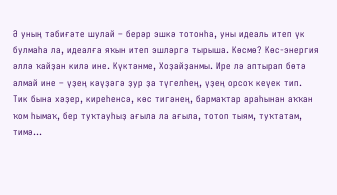Ә уның тәбиғәте шулай – берәр эшкә тотонһа, уны идеаль итеп үк булмаһа ла, идеалға яҡын итеп эшләргә тырыша. Көсмө? Көс-энергия әллә ҡайҙан килә ине. Күктәнме, Хоҙайҙанмы. Ире лә аптырап бөтә алмай ине – үҙең кәүҙәгә ҙур ҙа түгелһең, үҙең орсоҡ кеүек тип.
Тик бына хәҙер, киреһенсә, көс тигәнең, бармаҡтар араһынан аҡҡан ҡом һымаҡ, бер туҡтауһыҙ ағыла ла ағыла, тотоп тыям, туҡтатам, тимә...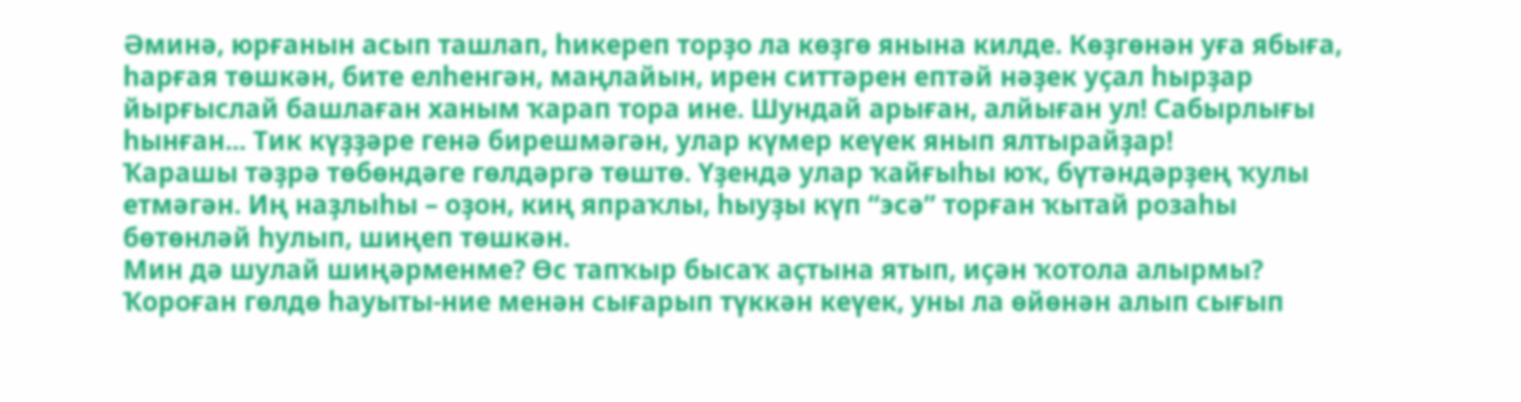Әминә, юрғанын асып ташлап, һикереп торҙо ла көҙгө янына килде. Көҙгөнән уға ябыға, һарғая төшкән, бите елһенгән, маңлайын, ирен ситтәрен ептәй нәҙек уҫал һырҙар йырғыслай башлаған ханым ҡарап тора ине. Шундай арыған, алйыған ул! Сабырлығы һынған... Тик күҙҙәре генә бирешмәгән, улар күмер кеүек янып ялтырайҙар!
Ҡарашы тәҙрә төбөндәге гөлдәргә төштө. Үҙендә улар ҡайғыһы юҡ, бүтәндәрҙең ҡулы етмәгән. Иң наҙлыһы – оҙон, киң япраҡлы, һыуҙы күп “эсә” торған ҡытай розаһы бөтөнләй һулып, шиңеп төшкән.
Мин дә шулай шиңәрменме? Өс тапҡыр бысаҡ аҫтына ятып, иҫән ҡотола алырмы? Ҡороған гөлдө һауыты-ние менән сығарып түккән кеүек, уны ла өйөнән алып сығып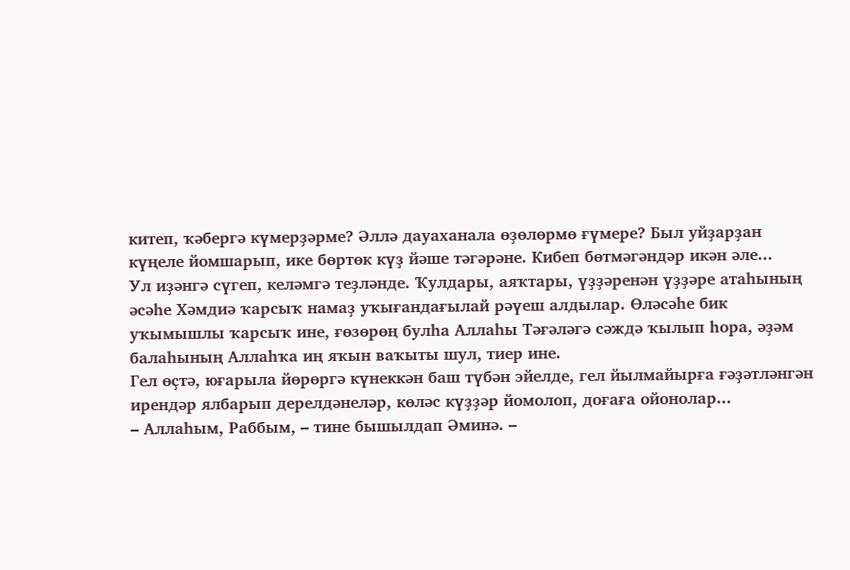китеп, ҡәбергә күмерҙәрме? Әллә дауаханала өҙөлөрмө ғүмере? Был уйҙарҙан күңеле йомшарып, ике бөртөк күҙ йәше тәгәрәне. Кибеп бөтмәгәндәр икән әле...
Ул иҙәнгә сүгеп, келәмгә теҙләнде. Ҡулдары, аяҡтары, үҙҙәренән үҙҙәре атаһының әсәһе Хәмдиә ҡарсыҡ намаҙ уҡығандағылай рәүеш алдылар. Өләсәһе бик уҡымышлы ҡарсыҡ ине, ғөзөрөң булһа Аллаһы Тәғәләгә сәждә ҡылып һора, әҙәм балаһының Аллаһҡа иң яҡын ваҡыты шул, тиер ине.
Гел өҫтә, юғарыла йөрөргә күнеккән баш түбән эйелде, гел йылмайырға ғәҙәтләнгән ирендәр ялбарып дерелдәнеләр, көләс күҙҙәр йомолоп, доғаға ойонолар...
– Аллаһым, Раббым, – тине бышылдап Әминә. –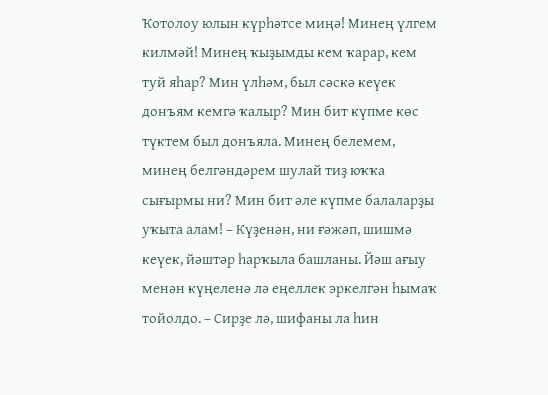Ҡотолоу юлын күрһәтсе миңә! Минең үлгем килмәй! Минең ҡыҙымды кем ҡарар, кем туй яһар? Мин үлһәм, был сәскә кеүек донъям кемгә ҡалыр? Мин бит күпме көс түктем был донъяла. Минең белемем, минең белгәндәрем шулай тиҙ юҡҡа сығырмы ни? Мин бит әле күпме балаларҙы уҡыта алам! – Күҙенән, ни ғәжәп, шишмә кеүек, йәштәр һарҡыла башланы. Йәш ағыу менән күңеленә лә еңеллек эркелгән һымаҡ тойолдо. – Сирҙе лә, шифаны ла һин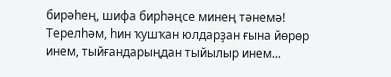бирәһең, шифа бирһәңсе минең тәнемә! Терелһәм, һин ҡушҡан юлдарҙан ғына йөрөр инем, тыйғандарыңдан тыйылыр инем...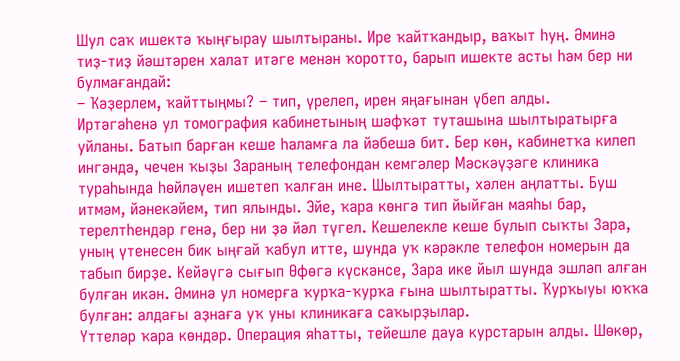Шул саҡ ишектә ҡыңғырау шылтыраны. Ире ҡайтҡандыр, ваҡыт һуң. Әминә тиҙ-тиҙ йәштәрен халат итәге менән ҡоротто, барып ишекте асты һәм бер ни булмағандай:
– Ҡәҙерлем, ҡайттыңмы? – тип, үрелеп, ирен яңағынан үбеп алды.
Иртәгәһенә ул томография кабинетының шәфҡәт туташына шылтыратырға уйланы. Батып барған кеше һаламға ла йәбешә бит. Бер көн, кабинетҡа килеп ингәндә, чечен ҡыҙы Зараның телефондан кемгәлер Мәскәүҙәге клиника тураһында һөйләүен ишетеп ҡалған ине. Шылтыратты, хәлен аңлатты. Буш итмәм, йәнекәйем, тип ялынды. Эйе, ҡара көнгә тип йыйған маяһы бар, терелтһендәр генә, бер ни ҙә йәл түгел. Кешелекле кеше булып сыҡты Зара, уның үтенесен бик ыңғай ҡабул итте, шунда уҡ кәрәкле телефон номерын да табып бирҙе. Кейәүгә сығып Өфөгә күскәнсе, Зара ике йыл шунда эшләп алған булған икән. Әминә ул номерға ҡурҡа-ҡурҡа ғына шылтыратты. Ҡурҡыуы юҡҡа булған: алдағы аҙнаға уҡ уны клиникаға саҡырҙылар.
Үттеләр ҡара көндәр. Операция яһатты, тейешле дауа курстарын алды. Шөкөр,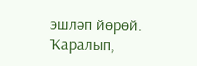эшләп йөрөй. Ҡаралып,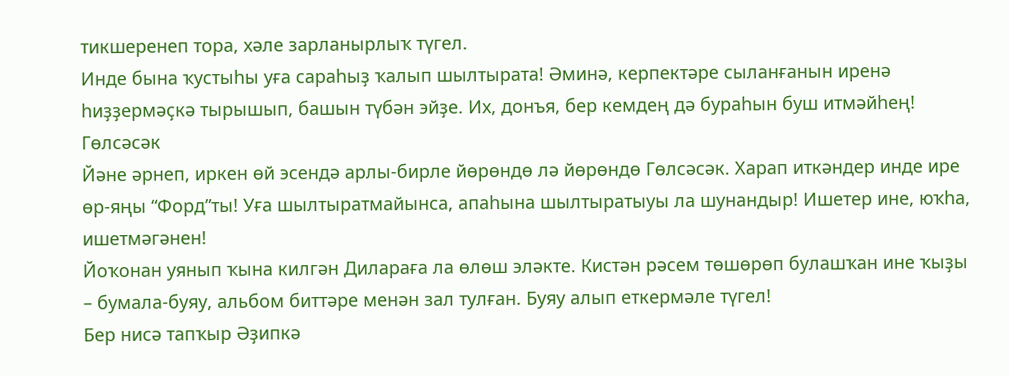тикшеренеп тора, хәле зарланырлыҡ түгел.
Инде бына ҡустыһы уға сараһыҙ ҡалып шылтырата! Әминә, керпектәре сыланғанын иренә һиҙҙермәҫкә тырышып, башын түбән эйҙе. Их, донъя, бер кемдең дә бураһын буш итмәйһең!
Гөлсәсәк
Йәне әрнеп, иркен өй эсендә арлы-бирле йөрөндө лә йөрөндө Гөлсәсәк. Харап иткәндер инде ире өр-яңы “Форд”ты! Уға шылтыратмайынса, апаһына шылтыратыуы ла шунандыр! Ишетер ине, юҡһа, ишетмәгәнен!
Йоҡонан уянып ҡына килгән Дилараға ла өлөш эләкте. Кистән рәсем төшөрөп булашҡан ине ҡыҙы – бумала-буяу, альбом биттәре менән зал тулған. Буяу алып еткермәле түгел!
Бер нисә тапҡыр Әҙипкә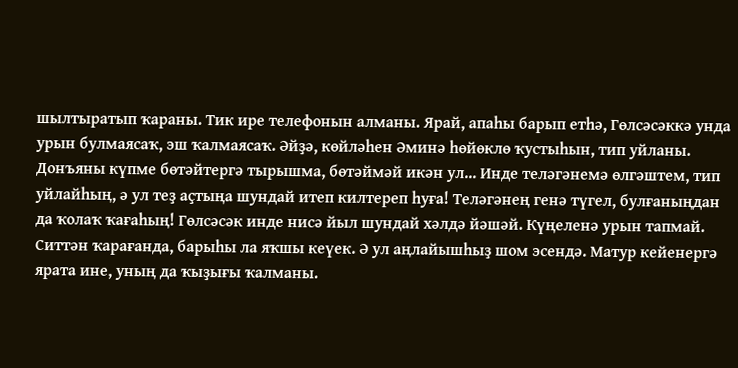шылтыратып ҡараны. Тик ире телефонын алманы. Ярай, апаһы барып етһә, Гөлсәсәккә унда урын булмаясаҡ, эш ҡалмаясаҡ. Әйҙә, көйләһен Әминә һөйөклө ҡустыһын, тип уйланы.
Донъяны күпме бөтәйтергә тырышма, бөтәймәй икән ул... Инде теләгәнемә өлгәштем, тип уйлайһың, ә ул теҙ аҫтыңа шундай итеп килтереп һуға! Теләгәнең генә түгел, булғаныңдан да ҡолаҡ ҡағаһың! Гөлсәсәк инде нисә йыл шундай хәлдә йәшәй. Күңеленә урын тапмай. Ситтән ҡарағанда, барыһы ла яҡшы кеүек. Ә ул аңлайышһыҙ шом эсендә. Матур кейенергә ярата ине, уның да ҡыҙығы ҡалманы.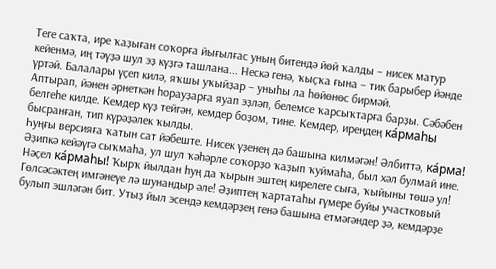Теге саҡта, ире ҡаҙыған соҡорға йығылғас уның битендә йөй ҡалды – нисек матур кейенмә, иң тәүҙә шул эҙ күҙгә ташлана... Нескә генә, ҡыҫҡа ғына – тик барыбер йәнде үртәй. Балалары үҫеп килә, яҡшы уҡыйҙар – уныһы ла һөйөнөс бирмәй.
Аптырап, йәнен әрнеткән һорауҙарға яуап эҙләп, белемсе ҡарсыҡтарға барҙы. Сәбәбен белгеһе килде. Кемдер күҙ тейгән, кемдер боҙом, тине. Кемдер, иреңдең ка́рмаһы бысранған, тип күрәҙәлек ҡылды.
Һуңғы версияға ҡатын сат йәбеште. Нисек үҙенең дә башына килмәгән! Әлбиттә, ка́рма! Әҙипкә кейәүгә сыҡмаһа, ул шул ҡәһәрле соҡорҙо ҡаҙып ҡуймаһа, был хәл булмай ине. Нәҫел ка́рмаһы! Ҡырҡ йылдан һуң да ҡырын эштең кирелеге сыға, ҡыйыны төшә ул! Гөлсәсәктең имгәнеүе лә шунандыр әле! Әҙиптең ҡартатаһы ғүмере буйы участковый булып эшләгән бит. Утыҙ йыл эсендә кемдәрҙең генә башына етмәгәндер ҙә, кемдәрҙе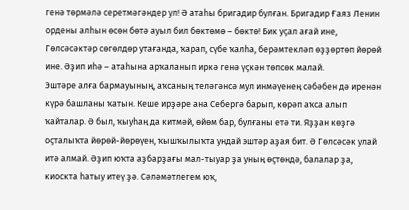генә төрмәлә серетмәгәндер ул! Ә атаһы бригадир булған. Бригадир Ғаяз Ленин ордены алһын өсөн бөтә ауыл бил бөктөмө – бөктө! Бик уҫал ағай ине, Гөлсәсәктәр сөгөлдөр утағанда, ҡарап, сүбе ҡалһа, берәмтекләп өҙҙөртөп йөрөй ине. Әҙип иһә – атаһына арҡаланып иркә генә үҫкән төпсөк малай.
Эштәре алға бармауының, аҡсаның теләгәнсә мул инмәүенең сәбәбен дә иренән күрә башланы ҡатын. Кеше ирҙәре ана Себергә барып, көрәп аҡса алып ҡайталар. Ә был, ҡыуһаң да китмәй, өйөм бар, булғаны етә ти. Яҙҙан көҙгә оҫталыҡта йөрөй-йөрөүен, ҡышҡылыҡта ундай эштәр аҙая бит. Ә Гөлсәсәк улай итә алмай. Әҙип юҡта аҙбарҙағы мал-тыуар ҙа уның өҫтөндә, балалар ҙа, киоскта һатыу итеү ҙә. Сәләмәтлегем юҡ,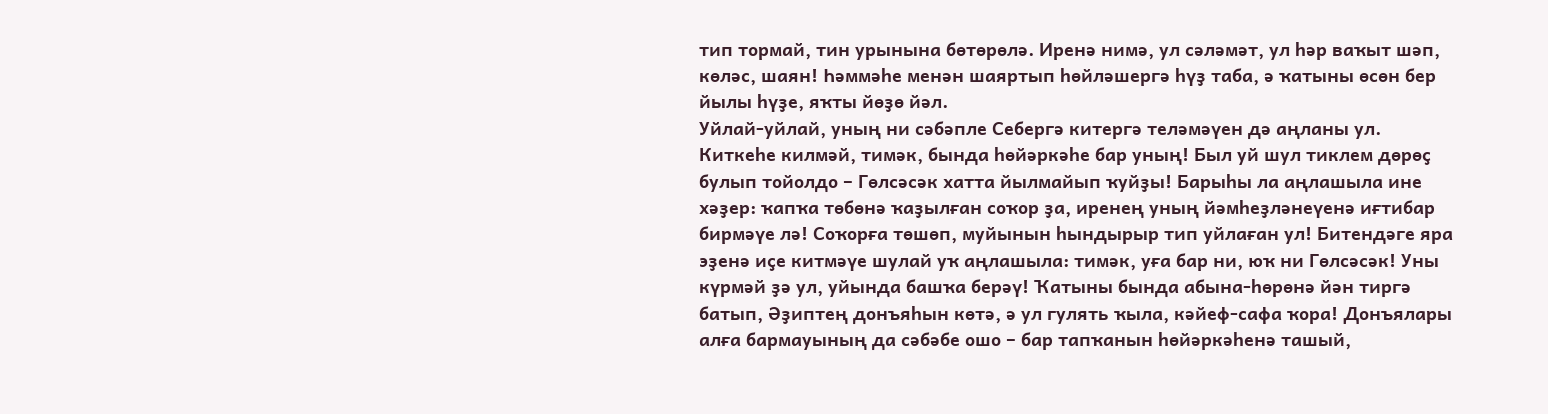тип тормай, тин урынына бөтөрөлә. Иренә нимә, ул сәләмәт, ул һәр ваҡыт шәп, көләс, шаян! Һәммәһе менән шаяртып һөйләшергә һүҙ таба, ә ҡатыны өсөн бер йылы һүҙе, яҡты йөҙө йәл.
Уйлай-уйлай, уның ни сәбәпле Себергә китергә теләмәүен дә аңланы ул. Киткеһе килмәй, тимәк, бында һөйәркәһе бар уның! Был уй шул тиклем дөрөҫ булып тойолдо – Гөлсәсәк хатта йылмайып ҡуйҙы! Барыһы ла аңлашыла ине хәҙер: ҡапҡа төбөнә ҡаҙылған соҡор ҙа, иренең уның йәмһеҙләнеүенә иғтибар бирмәүе лә! Соҡорға төшөп, муйынын һындырыр тип уйлаған ул! Битендәге яра эҙенә иҫе китмәүе шулай уҡ аңлашыла: тимәк, уға бар ни, юҡ ни Гөлсәсәк! Уны күрмәй ҙә ул, уйында башҡа берәү! Ҡатыны бында абына-һөрөнә йән тиргә батып, Әҙиптең донъяһын көтә, ә ул гулять ҡыла, кәйеф-сафа ҡора! Донъялары алға бармауының да сәбәбе ошо – бар тапҡанын һөйәркәһенә ташый,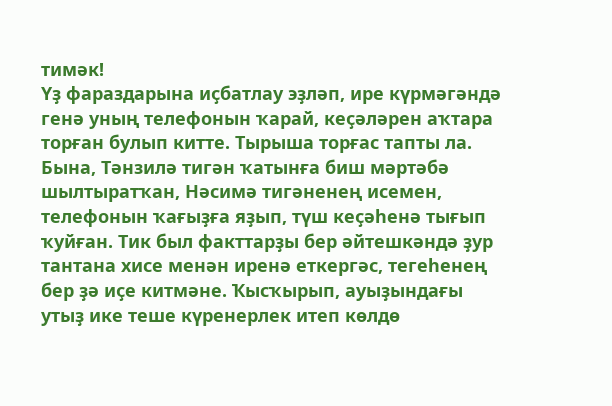тимәк!
Үҙ фараздарына иҫбатлау эҙләп, ире күрмәгәндә генә уның телефонын ҡарай, кеҫәләрен аҡтара торған булып китте. Тырыша торғас тапты ла. Бына, Тәнзилә тигән ҡатынға биш мәртәбә шылтыратҡан, Нәсимә тигәненең исемен, телефонын ҡағыҙға яҙып, түш кеҫәһенә тығып ҡуйған. Тик был факттарҙы бер әйтешкәндә ҙур тантана хисе менән иренә еткергәс, тегеһенең бер ҙә иҫе китмәне. Ҡысҡырып, ауыҙындағы утыҙ ике теше күренерлек итеп көлдө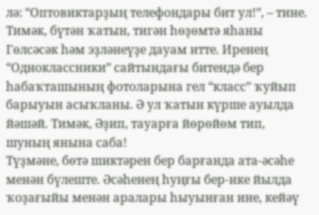лә: “Оптовиктарҙың телефондары бит ул!”, – тине.
Тимәк, бүтән ҡатын, тигән һөҙөмтә яһаны Гөлсәсәк һәм эҙләнеүҙе дауам итте. Иренең “Одноклассники” сайтындағы битендә бер һабаҡташының фотоларына гел “класс” ҡуйып барыуын асыҡланы. Ә ул ҡатын күрше ауылда йәшәй. Тимәк, Әҙип, тауарға йөрөйөм тип, шуның янына саба!
Түҙмәне, бөтә шиктәрен бер барғанда ата-әсәһе менән бүлеште. Әсәһенең һуңғы бер-ике йылда ҡоҙағыйы менән аралары һыуынған ине, кейәү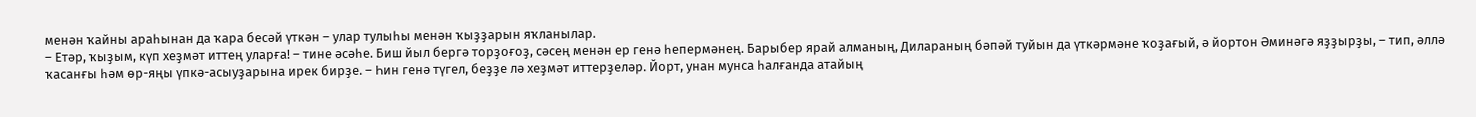менән ҡайны араһынан да ҡара бесәй үткән – улар тулыһы менән ҡыҙҙарын яҡланылар.
– Етәр, ҡыҙым, күп хеҙмәт иттең уларға! – тине әсәһе. Биш йыл бергә торҙоғоҙ, сәсең менән ер генә һепермәнең. Барыбер ярай алманың, Дилараның бәпәй туйын да үткәрмәне ҡоҙағый, ә йортон Әминәгә яҙҙырҙы, – тип, әллә ҡасанғы һәм өр-яңы үпкә-асыуҙарына ирек бирҙе. – Һин генә түгел, беҙҙе лә хеҙмәт иттерҙеләр. Йорт, унан мунса һалғанда атайың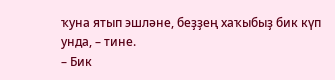ҡуна ятып эшләне, беҙҙең хаҡыбыҙ бик күп унда, – тине.
– Бик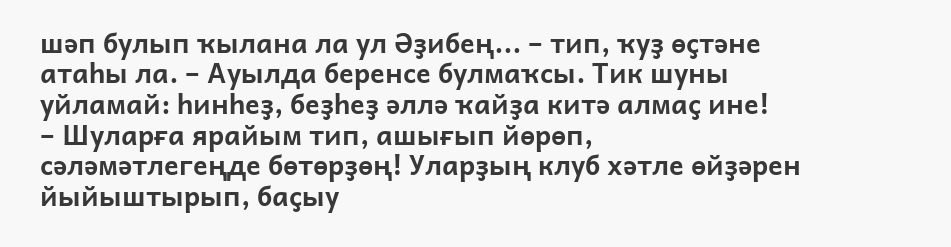шәп булып ҡылана ла ул Әҙибең... – тип, ҡуҙ өҫтәне атаһы ла. – Ауылда беренсе булмаҡсы. Тик шуны уйламай: һинһеҙ, беҙһеҙ әллә ҡайҙа китә алмаҫ ине!
– Шуларға ярайым тип, ашығып йөрөп, сәләмәтлегеңде бөтөрҙөң! Уларҙың клуб хәтле өйҙәрен йыйыштырып, баҫыу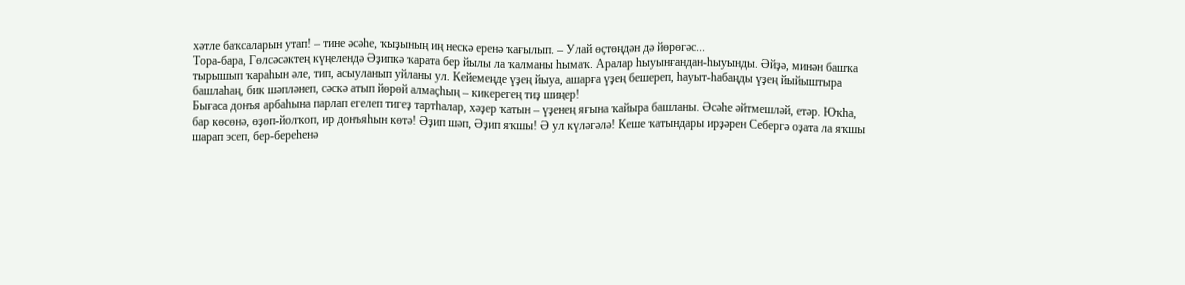хәтле баҡсаларын утап! – тине әсәһе, ҡыҙының иң нескә еренә ҡағылып. – Улай өҫтөңдән дә йөрөгәс...
Тора-бара, Гөлсәсәктең күңелендә Әҙипкә ҡарата бер йылы ла ҡалманы һымаҡ. Аралар һыуынғандан-һыуынды. Әйҙә, минән башҡа тырышып ҡараһын әле, тип, асыуланып уйланы ул. Кейемеңде үҙең йыуа, ашарға үҙең бешереп, һауыт-һабаңды үҙең йыйыштыра башлаһаң, бик шәпләнеп, сәскә атып йөрөй алмаҫһың – кикерегең тиҙ шиңер!
Бығаса донъя арбаһына парлап егелеп тигеҙ тартһалар, хәҙер ҡатын – үҙенең яғына ҡайыра башланы. Әсәһе әйтмешләй, етәр. Юҡһа, бар көсөнә, өҙөп-йолҡоп, ир донъяһын көтә! Әҙип шәп, Әҙип яҡшы! Ә ул күләгәлә! Кеше ҡатындары ирҙәрен Себергә оҙата ла яҡшы шарап эсеп, бер-береһенә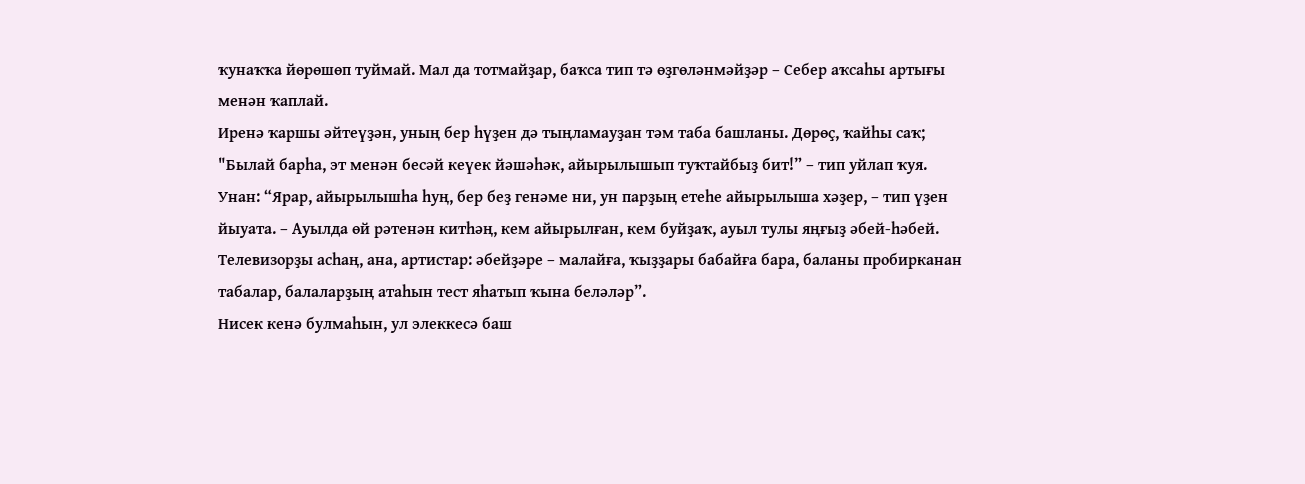ҡунаҡҡа йөрөшөп туймай. Мал да тотмайҙар, баҡса тип тә өҙгөләнмәйҙәр – Себер аҡсаһы артығы менән ҡаплай.
Иренә ҡаршы әйтеүҙән, уның бер һүҙен дә тыңламауҙан тәм таба башланы. Дөрөҫ, ҡайһы саҡ; "Былай барһа, эт менән бесәй кеүек йәшәһәк, айырылышып туҡтайбыҙ бит!” – тип уйлап ҡуя. Унан: “Ярар, айырылышһа һуң, бер беҙ генәме ни, ун парҙың етеһе айырылыша хәҙер, – тип үҙен йыуата. – Ауылда өй рәтенән китһәң, кем айырылған, кем буйҙаҡ, ауыл тулы яңғыҙ әбей-һәбей. Телевизорҙы асһаң, ана, артистар: әбейҙәре – малайға, ҡыҙҙары бабайға бара, баланы пробирканан табалар, балаларҙың атаһын тест яһатып ҡына беләләр”.
Нисек кенә булмаһын, ул элеккесә баш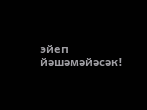эйеп йәшәмәйәсәк!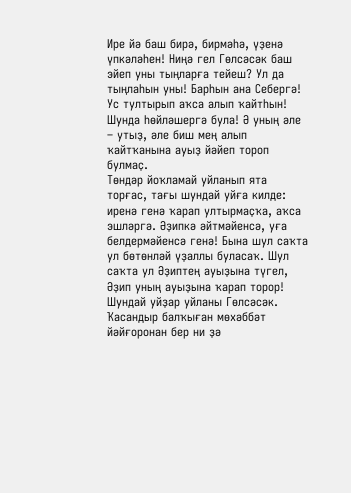Ире йә баш бирә, бирмәһә, үҙенә үпкәләһен! Ниңә гел Гөлсәсәк баш эйеп уны тыңларға тейеш? Ул да тыңлаһын уны! Барһын ана Себергә! Ус тултырып аҡса алып ҡайтһын! Шунда һөйләшергә була! Ә уның әле – утыҙ, әле биш мең алып ҡайтҡанына ауыҙ йәйеп тороп булмаҫ.
Төндәр йоҡламай уйланып ята торғас, тағы шундай уйға килде: иренә генә ҡарап ултырмаҫҡа, аҡса эшләргә. Әҙипкә әйтмәйенсә, уға белдермәйенсә генә! Бына шул саҡта ул бөтөнләй үҙаллы буласаҡ. Шул саҡта ул Әҙиптең ауыҙына түгел, Әҙип уның ауыҙына ҡарап торор!
Шундай уйҙар уйланы Гөлсәсәк. Ҡасандыр балҡыған мөхәббәт йәйғоронан бер ни ҙә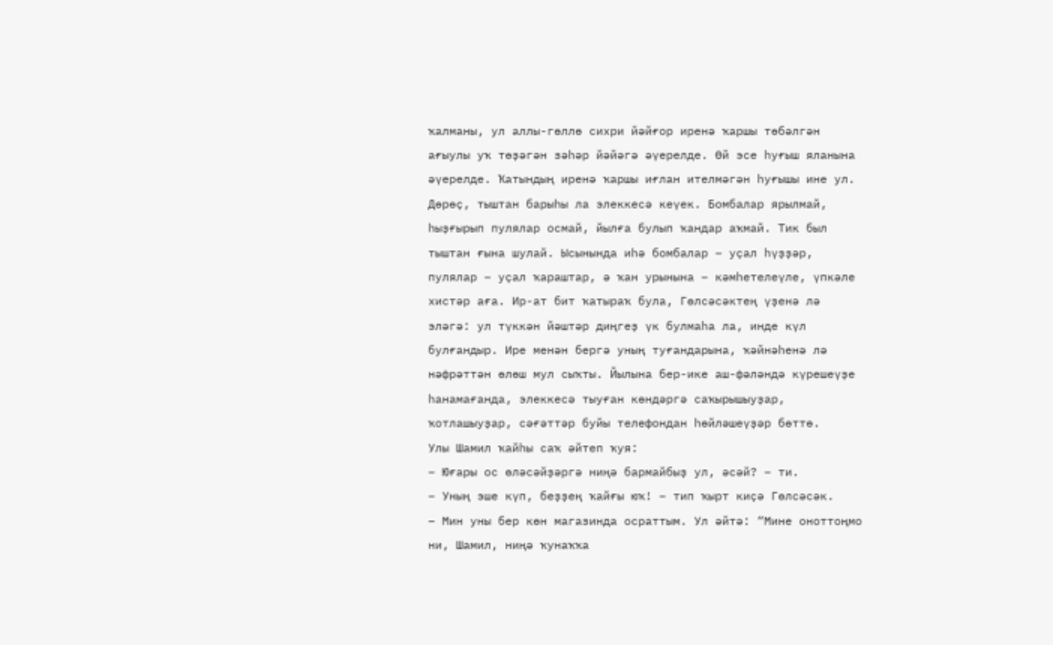ҡалманы, ул аллы-гөллө сихри йәйғор иренә ҡаршы төбәлгән ағыулы уҡ төҙәгән зәһәр йәйәгә әүерелде. Өй эсе һуғыш яланына әүерелде. Ҡатындың иренә ҡаршы иғлан ителмәгән һуғышы ине ул. Дөрөҫ, тыштан барыһы ла элеккесә кеүек. Бомбалар ярылмай, һыҙғырып пулялар осмай, йылға булып ҡандар аҡмай. Тик был тыштан ғына шулай. Ысынында иһә бомбалар – уҫал һүҙҙәр, пулялар – уҫал ҡараштар, ә ҡан урынына – кәмһетелеүле, үпкәле хистәр аға. Ир-ат бит ҡатыраҡ була, Гөлсәсәктең үҙенә лә эләгә: ул түккән йәштәр диңгеҙ үк булмаһа ла, инде күл булғандыр. Ире менән бергә уның туғандарына, ҡәйнәһенә лә нәфрәттән өлөш мул сыҡты. Йылына бер-ике аш-фәләндә күрешеүҙе һанамағанда, элеккесә тыуған көндәргә саҡырышыуҙар, ҡотлашыуҙар, сәғәттәр буйы телефондан һөйләшеүҙәр бөттө.
Улы Шамил ҡайһы саҡ әйтеп ҡуя:
– Юғары ос өләсәйҙәргә ниңә бармайбыҙ ул, әсәй? – ти.
– Уның эше күп, беҙҙең ҡайғы юҡ! – тип ҡырт киҫә Гөлсәсәк.
– Мин уны бер көн магазинда осраттым. Ул әйтә: “Мине оноттоңмо ни, Шамил, ниңә ҡунаҡҡа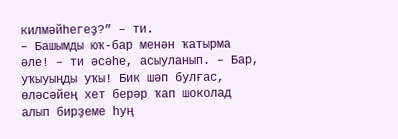килмәйһегеҙ?” – ти.
– Башымды юҡ-бар менән ҡатырма әле! – ти әсәһе, асыуланып. – Бар, уҡыуыңды уҡы! Бик шәп булғас, өләсәйең хет берәр ҡап шоколад алып бирҙеме һуң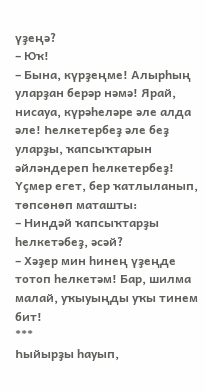үҙеңә?
– Юҡ!
– Бына, күрҙеңме! Алырһың уларҙан берәр нәмә! Ярай, нисауа, күрәһеләре әле алда әле! Һелкетербеҙ әле беҙ уларҙы, ҡапсыҡтарын әйләндереп һелкетербеҙ!
Үҫмер егет, бер ҡатлыланып, төпсөнөп маташты:
– Ниндәй ҡапсыҡтарҙы һелкетәбеҙ, әсәй?
– Хәҙер мин һинең үҙеңде тотоп һелкетәм! Бар, шилма малай, уҡыуыңды уҡы тинем бит!
***
Һыйырҙы һауып,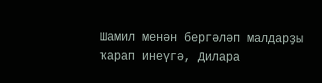Шамил менән бергәләп малдарҙы ҡарап инеүгә, Дилара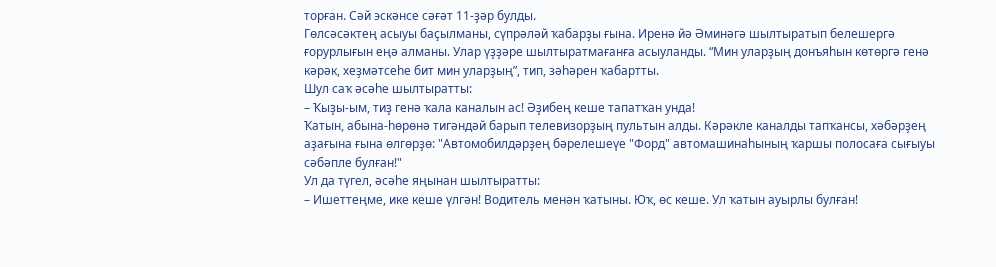торған. Сәй эскәнсе сәғәт 11-ҙәр булды.
Гөлсәсәктең асыуы баҫылманы, сүпрәләй ҡабарҙы ғына. Иренә йә Әминәгә шылтыратып белешергә ғорурлығын еңә алманы. Улар үҙҙәре шылтыратмағанға асыуланды. “Мин уларҙың донъяһын көтөргә генә кәрәк, хеҙмәтсеһе бит мин уларҙың”, тип, зәһәрен ҡабартты.
Шул саҡ әсәһе шылтыратты:
– Ҡыҙы-ым, тиҙ генә ҡала каналын ас! Әҙибең кеше тапатҡан унда!
Ҡатын, абына-һөрөнә тигәндәй барып телевизорҙың пультын алды. Кәрәкле каналды тапҡансы, хәбәрҙең аҙағына ғына өлгөрҙө: "Автомобилдәрҙең бәрелешеүе "Форд" автомашинаһының ҡаршы полосаға сығыуы сәбәпле булған!"
Ул да түгел, әсәһе яңынан шылтыратты:
– Ишеттеңме, ике кеше үлгән! Водитель менән ҡатыны. Юҡ, өс кеше. Ул ҡатын ауырлы булған!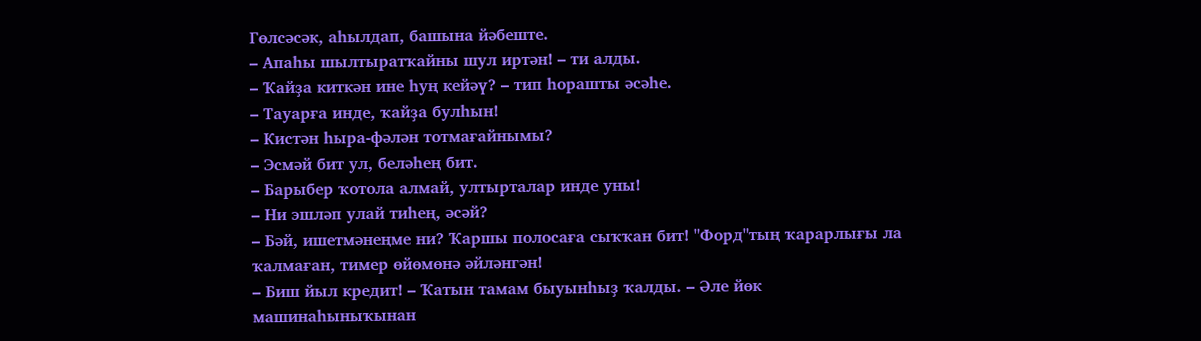Гөлсәсәк, аһылдап, башына йәбеште.
– Апаһы шылтыратҡайны шул иртән! – ти алды.
– Ҡайҙа киткән ине һуң кейәү? – тип һорашты әсәһе.
– Тауарға инде, ҡайҙа булһын!
– Кистән һыра-фәлән тотмағайнымы?
– Эсмәй бит ул, беләһең бит.
– Барыбер ҡотола алмай, ултырталар инде уны!
– Ни эшләп улай тиһең, әсәй?
– Бәй, ишетмәнеңме ни? Ҡаршы полосаға сыҡҡан бит! "Форд"тың ҡарарлығы ла ҡалмаған, тимер өйөмөнә әйләнгән!
– Биш йыл кредит! – Ҡатын тамам быуынһыҙ ҡалды. – Әле йөк машинаһыныҡынан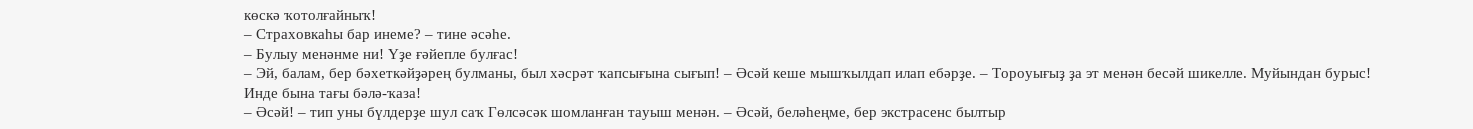көскә ҡотолғайныҡ!
– Страховкаһы бар инеме? – тине әсәһе.
– Булыу менәнме ни! Үҙе ғәйепле булғас!
– Эй, балам, бер бәхеткәйҙәрең булманы, был хәсрәт ҡапсығына сығып! – Әсәй кеше мышҡылдап илап ебәрҙе. – Тороуығыҙ ҙа эт менән бесәй шикелле. Муйындан бурыс! Инде бына тағы бәлә-ҡаза!
– Әсәй! – тип уны бүлдерҙе шул саҡ Гөлсәсәк шомланған тауыш менән. – Әсәй, беләһеңме, бер экстрасенс былтыр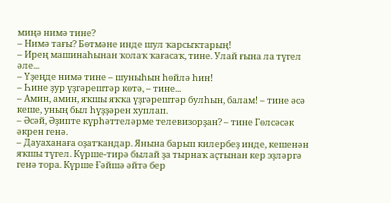миңә нимә тине?
– Нимә тағы? Бөтмәне инде шул ҡарсыҡтарың!
– Ирең машинаһынан ҡолаҡ ҡағасаҡ, тине. Улай ғына ла түгел әле...
– Үҙеңде нимә тине – шуныһын һөйлә һин!
– Һине ҙур үҙгәрештәр көтә, – тине...
– Амин, амин, яҡшы яҡҡа үҙгәрештәр булһын, балам! – тине әсә кеше, уның был һүҙҙәрен хуплап.
– Әсәй, Әҙипте күрһәттеләрме телевизорҙан? – тине Гөлсәсәк әкрен генә.
– Дауаханаға оҙатҡандар. Янына барып килербеҙ инде, кешенән яҡшы түгел. Күрше-тирә былай ҙа тырнаҡ аҫтынан кер эҙләргә генә тора. Күрше Ғәйшә әйтә бер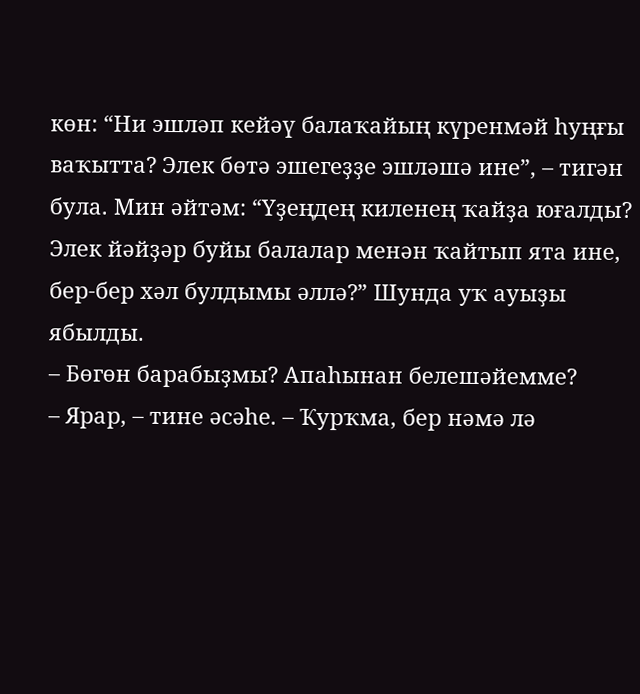көн: “Ни эшләп кейәү балаҡайың күренмәй һуңғы ваҡытта? Элек бөтә эшегеҙҙе эшләшә ине”, – тигән була. Мин әйтәм: “Үҙеңдең киленең ҡайҙа юғалды? Элек йәйҙәр буйы балалар менән ҡайтып ята ине, бер-бер хәл булдымы әллә?” Шунда уҡ ауыҙы ябылды.
– Бөгөн барабыҙмы? Апаһынан белешәйемме?
– Ярар, – тине әсәһе. – Ҡурҡма, бер нәмә лә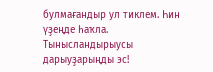булмағандыр ул тиклем. Һин үҙеңде һаҡла. Тынысландырыусы дарыуҙарыңды эс!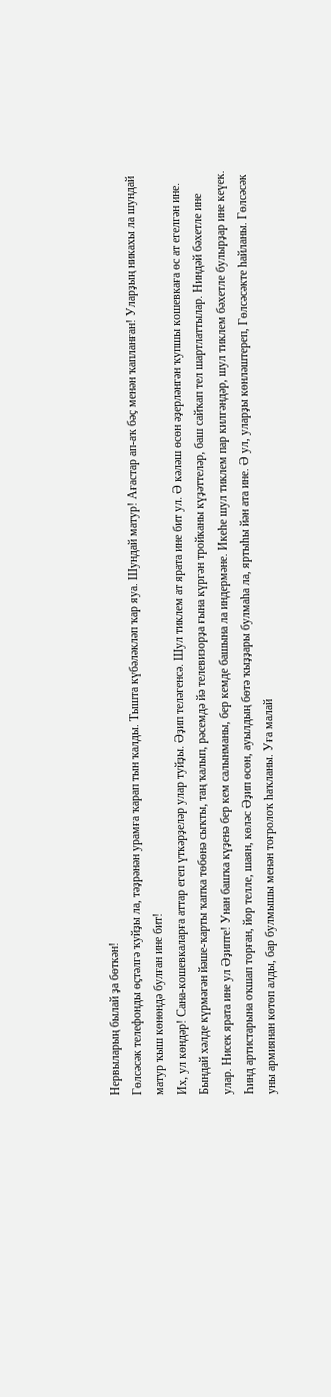Нервыларың былай ҙа бөткән!
Гөлсәсәк телефонды өҫтәлгә ҡуйҙы ла, тәҙрәнән урамға ҡарап тын ҡалды. Тышта күбәләкләп ҡар яуа. Шундай матур! Ағастар ап-аҡ бәҫ менән ҡапланған! Уларҙың никахы ла шундай матур ҡыш көнөндә булған ине бит!
Их, ул көндәр! Сана-кошевкаларға аттар егеп үткәрҙеләр улар туйҙы. Әҙип теләгенсә. Шул тиклем ат ярата ине бит ул. Ә кәләш өсөн әҙерләнгән ҡупшы кошевкаға өс ат егелгән ине. Бындай хәлде күрмәгән йәше-ҡарты ҡапҡа төбөнә сыҡты, таң ҡалып, рәсемдә йә телевизорҙа ғына күргән тройканы күҙәттеләр, баш сайҡап тел шартлаттылар. Ниндәй бәхетле ине улар. Нисек ярата ине ул Әҙипте! Унан башҡа күҙенә бер кем салынманы, бер кемде башына ла индермәне. Икеһе шул тиклем пар килгәндәр, шул тиклем бәхетле булырҙар ине кеүек. Һинд артистарына оҡшап торған, йор телле, шаян, көләс Әҙип өсөн, ауылдың бөтә ҡыҙҙары булмаһа ла, яртыһы йән ата ине. Ә ул, уларҙы көнләштереп, Гөлсәсәкте һайланы. Гөлсәсәк уны армиянан көтөп алды, бар булмышы менән тоғролоҡ һаҡланы. Уға малай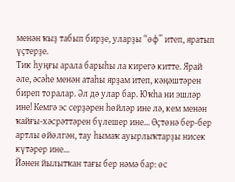менән ҡыҙ табып бирҙе, уларҙы “өф” итеп, яратып үҫтерҙе.
Тик һуңғы арала барыһы ла кирегә китте. Ярай әле, әсәһе менән атаһы ярҙам итеп, кәңәштәрен биреп торалар. Әл дә улар бар. Юҡһа ни эшләр ине! Кемгә эс серҙәрен һөйләр ине лә, кем менән ҡайғы-хәсрәттәрен бүлешер ине... Өҫтөнә бер-бер артлы өйөлгән, тау һымаҡ ауырлыҡтарҙы нисек күтәрер ине...
Йәнен йылытҡан тағы бер нәмә бар: өс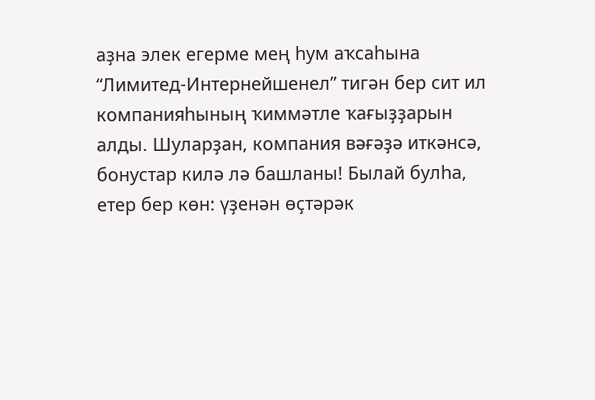аҙна элек егерме мең һум аҡсаһына “Лимитед-Интернейшенел” тигән бер сит ил компанияһының ҡиммәтле ҡағыҙҙарын алды. Шуларҙан, компания вәғәҙә иткәнсә, бонустар килә лә башланы! Былай булһа, етер бер көн: үҙенән өҫтәрәк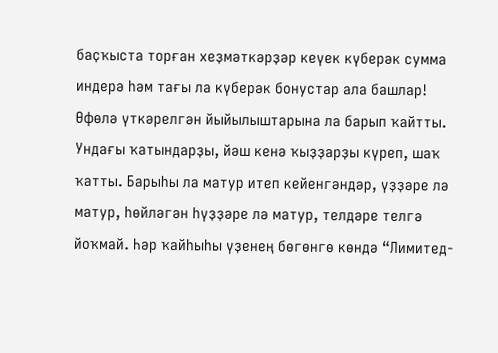баҫҡыста торған хеҙмәткәрҙәр кеүек күберәк сумма индерә һәм тағы ла күберәк бонустар ала башлар! Өфөлә үткәрелгән йыйылыштарына ла барып ҡайтты. Ундағы ҡатындарҙы, йәш кенә ҡыҙҙарҙы күреп, шаҡ ҡатты. Барыһы ла матур итеп кейенгәндәр, үҙҙәре лә матур, һөйләгән һүҙҙәре лә матур, телдәре телгә йоҡмай. Һәр ҡайһыһы үҙенең бөгөнгө көндә “Лимитед-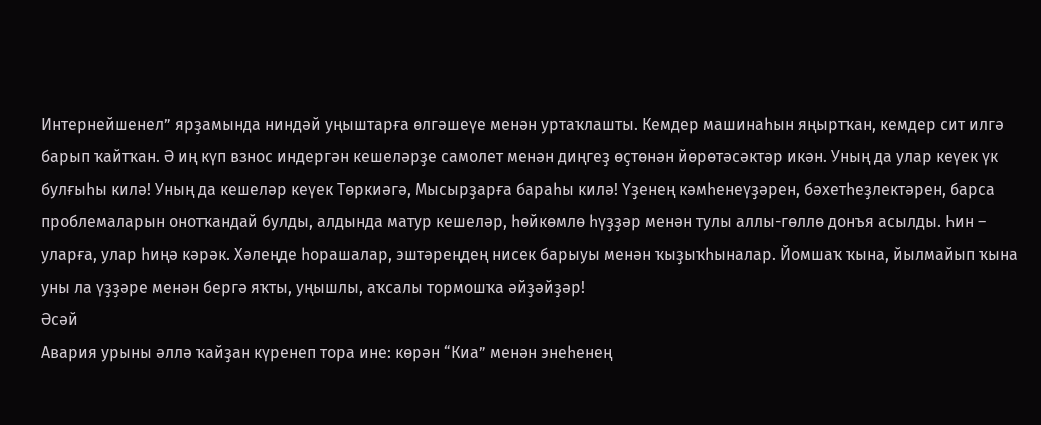Интернейшенел” ярҙамында ниндәй уңыштарға өлгәшеүе менән уртаҡлашты. Кемдер машинаһын яңыртҡан, кемдер сит илгә барып ҡайтҡан. Ә иң күп взнос индергән кешеләрҙе самолет менән диңгеҙ өҫтөнән йөрөтәсәктәр икән. Уның да улар кеүек үк булғыһы килә! Уның да кешеләр кеүек Төркиәгә, Мысырҙарға бараһы килә! Үҙенең кәмһенеүҙәрен, бәхетһеҙлектәрен, барса проблемаларын онотҡандай булды, алдында матур кешеләр, һөйкөмлө һүҙҙәр менән тулы аллы-гөллө донъя асылды. Һин – уларға, улар һиңә кәрәк. Хәлеңде һорашалар, эштәреңдең нисек барыуы менән ҡыҙыҡһыналар. Йомшаҡ ҡына, йылмайып ҡына уны ла үҙҙәре менән бергә яҡты, уңышлы, аҡсалы тормошҡа әйҙәйҙәр!
Әсәй
Авария урыны әллә ҡайҙан күренеп тора ине: көрән “Киа” менән энеһенең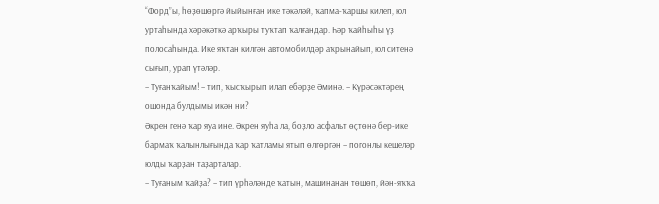“Форд”ы, һөҙөшөргә йыйынған ике тәкәләй, ҡапма-ҡаршы килеп, юл уртаһында хәрәкәткә арҡыры туҡтап ҡалғандар. Һәр ҡайһыһы үҙ полосаһында. Ике яҡтан килгән автомобилдәр аҡрынайып, юл ситенә сығып, урап үтәләр.
– Туғанҡайым! – тип, ҡысҡырып илап ебәрҙе Әминә. – Күрәсәктәрең ошонда булдымы икән ни?
Әкрен генә ҡар яуа ине. Әкрен яуһа ла, боҙло асфальт өҫтөнә бер-ике бармаҡ ҡалынлығында ҡар ҡатламы ятып өлгөргән – погонлы кешеләр юлды ҡарҙан таҙарталар.
– Туғаным ҡайҙа? – тип үрһәләнде ҡатын, машинанан төшөп, йән-яҡҡа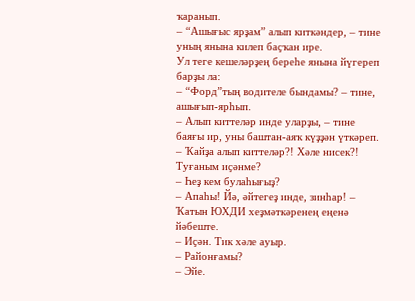ҡаранып.
– “Ашығыс ярҙам” алып киткәндер, – тине уның янына килеп баҫҡан ире.
Ул теге кешеләрҙең береһе янына йүгереп барҙы ла:
– “Форд”тың водителе бындамы? – тине, ашығып-ярһып.
– Алып киттеләр инде уларҙы, – тине баяғы ир, уны баштан-аяҡ күҙҙән үткәреп.
– Ҡайҙа алып киттеләр?! Хәле нисек?! Туғаным иҫәнме?
– Һеҙ кем булаһығыҙ?
– Апаһы! Йә, әйтегеҙ инде, зинһар! – Ҡатын ЮХДИ хеҙмәткәренең еңенә йәбеште.
– Иҫән. Тик хәле ауыр.
– Районғамы?
– Эйе.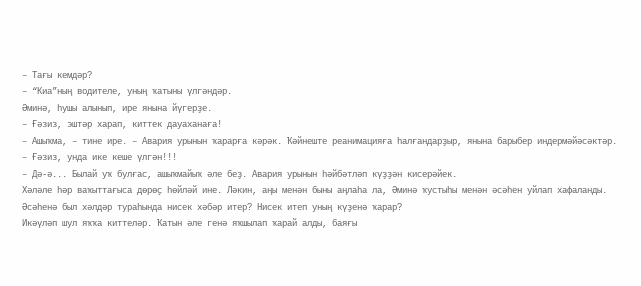– Тағы кемдәр?
– “Киа”ның водителе, уның ҡатыны үлгәндәр.
Әминә, һушы алынып, ире янына йүгерҙе.
– Ғәзиз, эштәр харап, киттек дауаханаға!
– Ашыҡма, – тине ире. – Авария урынын ҡарарға кәрәк. Ҡәйнеште реанимацияға һалғандарҙыр, янына барыбер индермәйәсәктәр.
– Ғәзиз, унда ике кеше үлгән!!!
– Дә-ә... Былай уҡ булғас, ашыҡмайыҡ әле беҙ. Авария урынын һәйбәтләп күҙҙән кисерәйек.
Хәләле һәр ваҡыттағыса дөрөҫ һөйләй ине. Ләкин, аңы менән быны аңлаһа ла, Әминә ҡустыһы менән әсәһен уйлап хафаланды. Әсәһенә был хәлдәр тураһында нисек хәбәр итер? Нисек итеп уның күҙенә ҡарар?
Икәүләп шул яҡҡа киттеләр. Ҡатын әле генә яҡшылап ҡарай алды, баяғы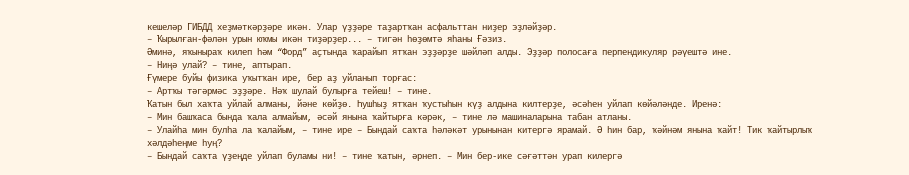кешеләр ГИБДД хеҙмәткәрҙәре икән. Улар үҙҙәре таҙартҡан асфальттан ниҙер эҙләйҙәр.
– Ҡырылған-фәлән урын юҡмы икән тиҙәрҙер... – тигән һөҙөмтә яһаны Ғәзиз.
Әминә, яҡыныраҡ килеп һәм “Форд” аҫтында ҡарайып ятҡан эҙҙәрҙе шәйләп алды. Эҙҙәр полосаға перпендикуляр рәүештә ине.
– Ниңә улай? – тине, аптырап.
Ғүмере буйы физика уҡытҡан ире, бер аҙ уйланып торғас:
– Артҡы тәгәрмәс эҙҙәре. Нәҡ шулай булырға тейеш! – тине.
Ҡатын был хаҡта уйлай алманы, йәне көйҙө. Һушһыҙ ятҡан ҡустыһын күҙ алдына килтерҙе, әсәһен уйлап көйәләнде. Иренә:
– Мин башҡаса бында ҡала алмайым, әсәй янына ҡайтырға кәрәк, – тине лә машиналарына табан атланы.
– Улайһа мин булһа ла ҡалайым, – тине ире – Бындай саҡта һәләкәт урынынан китергә ярамай. Ә һин бар, ҡәйнәм янына ҡайт! Тик ҡайтырлыҡ хәлдәһеңме һуң?
– Бындай саҡта үҙеңде уйлап буламы ни! – тине ҡатын, әрнеп. – Мин бер-ике сәғәттән урап килергә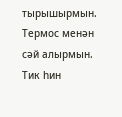тырышырмын. Термос менән сәй алырмын. Тик һин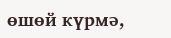өшөй күрмә,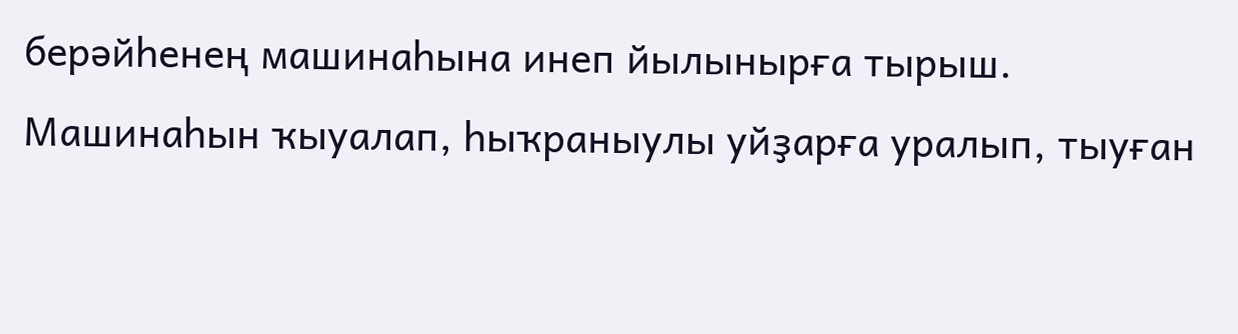берәйһенең машинаһына инеп йылынырға тырыш.
Машинаһын ҡыуалап, һыҡраныулы уйҙарға уралып, тыуған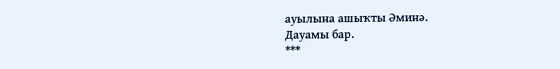ауылына ашыҡты Әминә.
Дауамы бар.
***